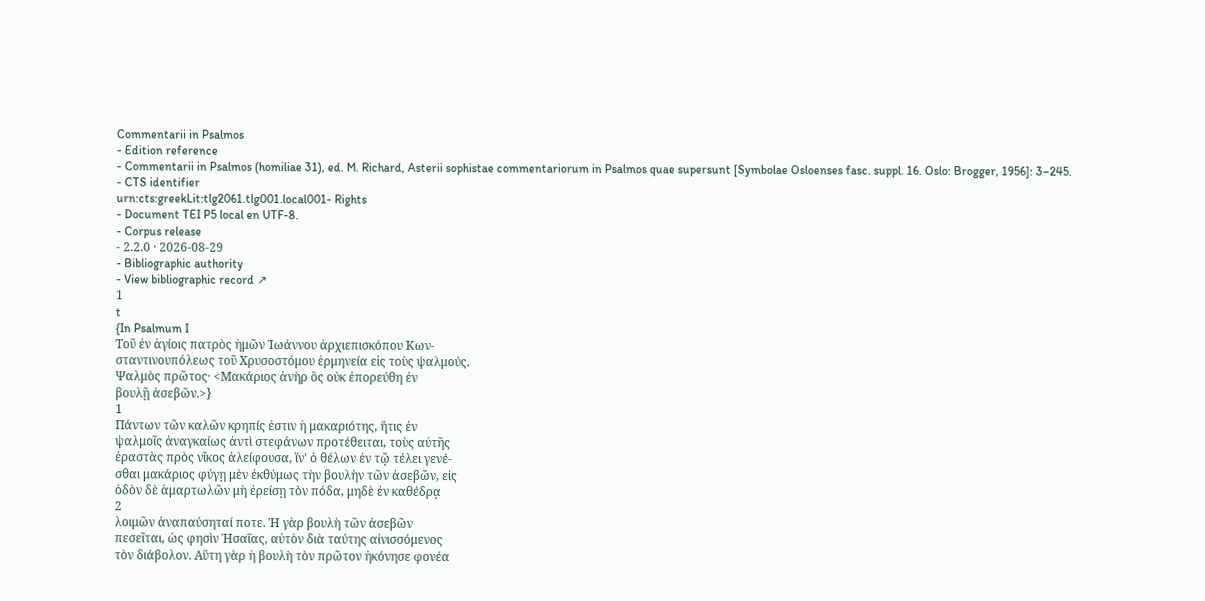Commentarii in Psalmos
- Edition reference
- Commentarii in Psalmos (homiliae 31), ed. M. Richard, Asterii sophistae commentariorum in Psalmos quae supersunt [Symbolae Osloenses fasc. suppl. 16. Oslo: Brogger, 1956]: 3–245.
- CTS identifier
urn:cts:greekLit:tlg2061.tlg001.local001- Rights
- Document TEI P5 local en UTF-8.
- Corpus release
- 2.2.0 · 2026-08-29
- Bibliographic authority
- View bibliographic record ↗
1
t
{In Psalmum I
Τοῦ ἐν ἁγίοις πατρὸς ἡμῶν Ἰωάννου ἀρχιεπισκόπου Κων-
σταντινουπόλεως τοῦ Χρυσοστόμου ἑρμηνεία εἰς τοὺς ψαλμούς.
Ψαλμὸς πρῶτος· <Μακάριος ἀνὴρ ὃς οὐκ ἐπορεύθη ἐν
βουλῇ ἀσεβῶν.>}
1
Πάντων τῶν καλῶν κρηπίς ἐστιν ἡ μακαριότης, ἥτις ἐν
ψαλμοῖς ἀναγκαίως ἀντὶ στεφάνων προτέθειται, τοὺς αὐτῆς
ἐραστὰς πρὸς νῖκος ἀλείφουσα, ἵν' ὁ θέλων ἐν τῷ τέλει γενέ-
σθαι μακάριος φύγῃ μὲν ἐκθύμως τὴν βουλὴν τῶν ἀσεβῶν, εἰς
ὁδὸν δὲ ἁμαρτωλῶν μὴ ἐρείσῃ τὸν πόδα, μηδὲ ἐν καθέδρᾳ
2
λοιμῶν ἀναπαύσηταί ποτε. Ἡ γὰρ βουλὴ τῶν ἀσεβῶν
πεσεῖται, ὡς φησὶν Ἠσαΐας, αὐτὸν διὰ ταύτης αἰνισσόμενος
τὸν διάβολον. Αὕτη γὰρ ἡ βουλὴ τὸν πρῶτον ἠκόνησε φονέα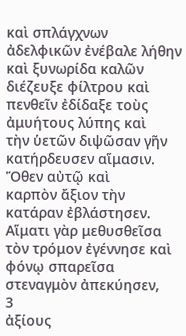καὶ σπλάγχνων ἀδελφικῶν ἐνέβαλε λήθην καὶ ξυνωρίδα καλῶν
διέζευξε φίλτρου καὶ πενθεῖν ἐδίδαξε τοὺς ἀμυήτους λύπης καὶ
τὴν ὑετῶν διψῶσαν γῆν κατήρδευσεν αἵμασιν. Ὅθεν αὐτῷ καὶ
καρπὸν ἄξιον τὴν κατάραν ἐβλάστησεν. Αἵματι γὰρ μεθυσθεῖσα
τὸν τρόμον ἐγέννησε καὶ φόνῳ σπαρεῖσα στεναγμὸν ἀπεκύησεν,
3
ἀξίους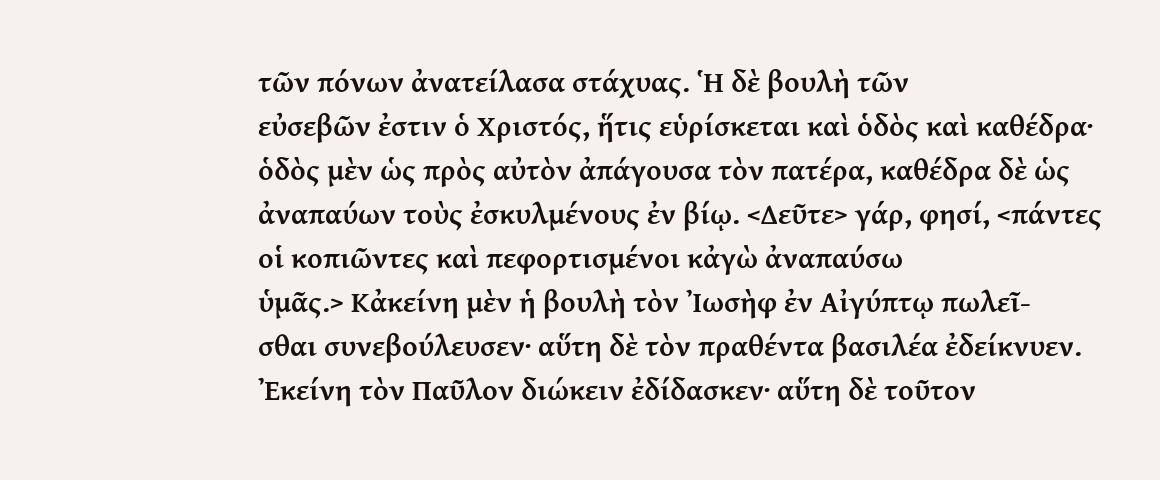τῶν πόνων ἀνατείλασα στάχυας. Ἡ δὲ βουλὴ τῶν
εὐσεβῶν ἐστιν ὁ Χριστός, ἥτις εὑρίσκεται καὶ ὁδὸς καὶ καθέδρα·
ὁδὸς μὲν ὡς πρὸς αὐτὸν ἀπάγουσα τὸν πατέρα, καθέδρα δὲ ὡς
ἀναπαύων τοὺς ἐσκυλμένους ἐν βίῳ. <Δεῦτε> γάρ, φησί, <πάντες
οἱ κοπιῶντες καὶ πεφορτισμένοι κἀγὼ ἀναπαύσω
ὑμᾶς.> Κἀκείνη μὲν ἡ βουλὴ τὸν Ἰωσὴφ ἐν Αἰγύπτῳ πωλεῖ-
σθαι συνεβούλευσεν· αὕτη δὲ τὸν πραθέντα βασιλέα ἐδείκνυεν.
Ἐκείνη τὸν Παῦλον διώκειν ἐδίδασκεν· αὕτη δὲ τοῦτον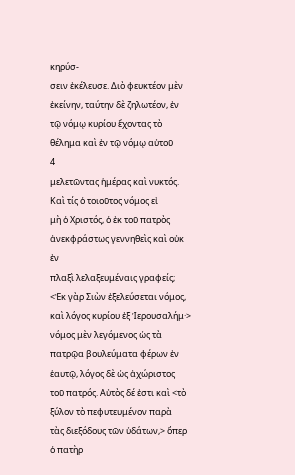κηρύσ-
σειν ἐκέλευσε. Διὸ φευκτέον μὲν ἐκείνην, ταύτην δὲ ζηλωτέον, ἐν
τῷ νόμῳ κυρίου ἔχοντας τὸ θέλημα καὶ ἐν τῷ νόμῳ αὐτοῦ
4
μελετῶντας ἡμέρας καὶ νυκτός. Καὶ τίς ὁ τοιοῦτος νόμος εἰ
μὴ ὁ Χριστός, ὁ ἐκ τοῦ πατρὸς ἀνεκφράστως γεννηθεὶς καὶ οὐκ ἐν
πλαξὶ λελαξευμέναις γραφείς; <Ἐκ γὰρ Σιὼν ἐξελεύσεται νόμος,
καὶ λόγος κυρίου ἐξ Ἱερουσαλήμ·> νόμος μὲν λεγόμενος ὡς τὰ
πατρῷα βουλεύματα φέρων ἐν ἑαυτῷ, λόγος δὲ ὡς ἀχώριστος
τοῦ πατρός. Αὐτὸς δέ ἐστι καὶ <τὸ ξύλον τὸ πεφυτευμένον παρὰ
τὰς διεξόδους τῶν ὑδάτων,> ὅπερ ὁ πατὴρ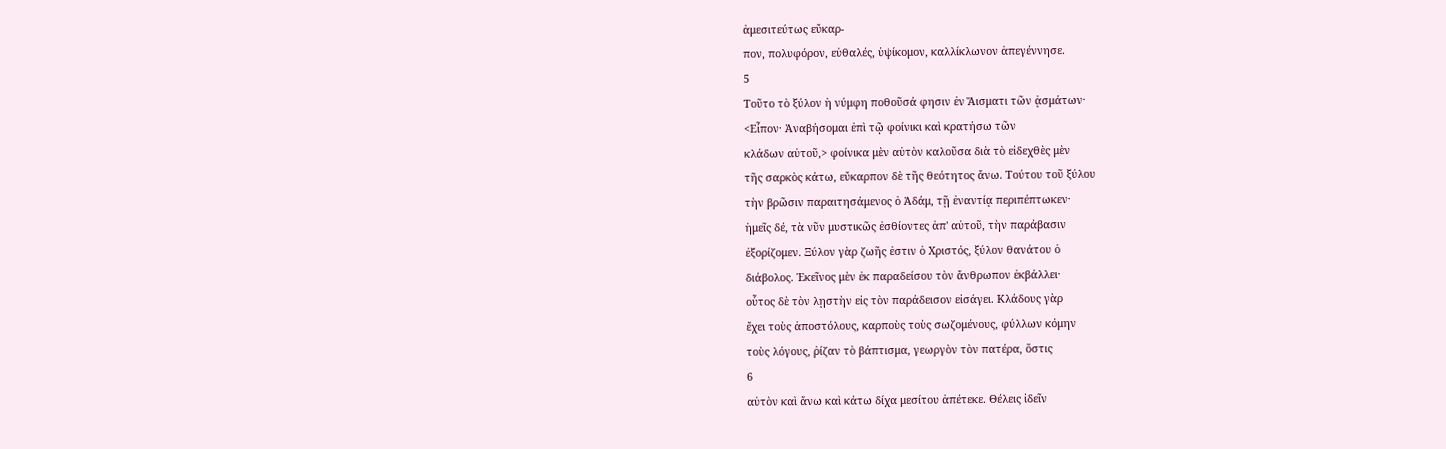ἀμεσιτεύτως εὔκαρ-
πον, πολυφόρον, εὐθαλές, ὑψίκομον, καλλίκλωνον ἀπεγέννησε.
5
Τοῦτο τὸ ξύλον ἡ νύμφη ποθοῦσά φησιν ἐν Ἄισματι τῶν ᾀσμάτων·
<Εἶπον· Ἀναβήσομαι ἐπὶ τῷ φοίνικι καὶ κρατήσω τῶν
κλάδων αὐτοῦ,> φοίνικα μὲν αὐτὸν καλοῦσα διὰ τὸ εἰδεχθὲς μὲν
τῆς σαρκὸς κάτω, εὔκαρπον δὲ τῆς θεότητος ἄνω. Τούτου τοῦ ξύλου
τὴν βρῶσιν παραιτησάμενος ὁ Ἀδάμ, τῇ ἐναντίᾳ περιπέπτωκεν·
ἡμεῖς δέ, τὰ νῦν μυστικῶς ἐσθίοντες ἀπ' αὐτοῦ, τὴν παράβασιν
ἐξορίζομεν. Ξύλον γὰρ ζωῆς ἐστιν ὁ Χριστός, ξύλον θανάτου ὁ
διάβολος. Ἐκεῖνος μὲν ἐκ παραδείσου τὸν ἄνθρωπον ἐκβάλλει·
οὗτος δὲ τὸν λῃστὴν εἰς τὸν παράδεισον εἰσάγει. Κλάδους γὰρ
ἔχει τοὺς ἀποστόλους, καρποὺς τοὺς σωζομένους, φύλλων κόμην
τοὺς λόγους, ῥίζαν τὸ βάπτισμα, γεωργὸν τὸν πατέρα, ὅστις
6
αὐτὸν καὶ ἄνω καὶ κάτω δίχα μεσίτου ἀπέτεκε. Θέλεις ἰδεῖν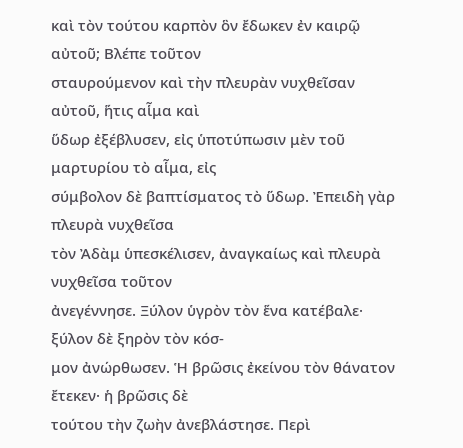καὶ τὸν τούτου καρπὸν ὃν ἔδωκεν ἐν καιρῷ αὐτοῦ; Βλέπε τοῦτον
σταυρούμενον καὶ τὴν πλευρὰν νυχθεῖσαν αὐτοῦ, ἥτις αἷμα καὶ
ὕδωρ ἐξέβλυσεν, εἰς ὑποτύπωσιν μὲν τοῦ μαρτυρίου τὸ αἷμα, εἰς
σύμβολον δὲ βαπτίσματος τὸ ὕδωρ. Ἐπειδὴ γὰρ πλευρὰ νυχθεῖσα
τὸν Ἀδὰμ ὑπεσκέλισεν, ἀναγκαίως καὶ πλευρὰ νυχθεῖσα τοῦτον
ἀνεγέννησε. Ξύλον ὑγρὸν τὸν ἕνα κατέβαλε· ξύλον δὲ ξηρὸν τὸν κόσ-
μον ἀνώρθωσεν. Ἡ βρῶσις ἐκείνου τὸν θάνατον ἔτεκεν· ἡ βρῶσις δὲ
τούτου τὴν ζωὴν ἀνεβλάστησε. Περὶ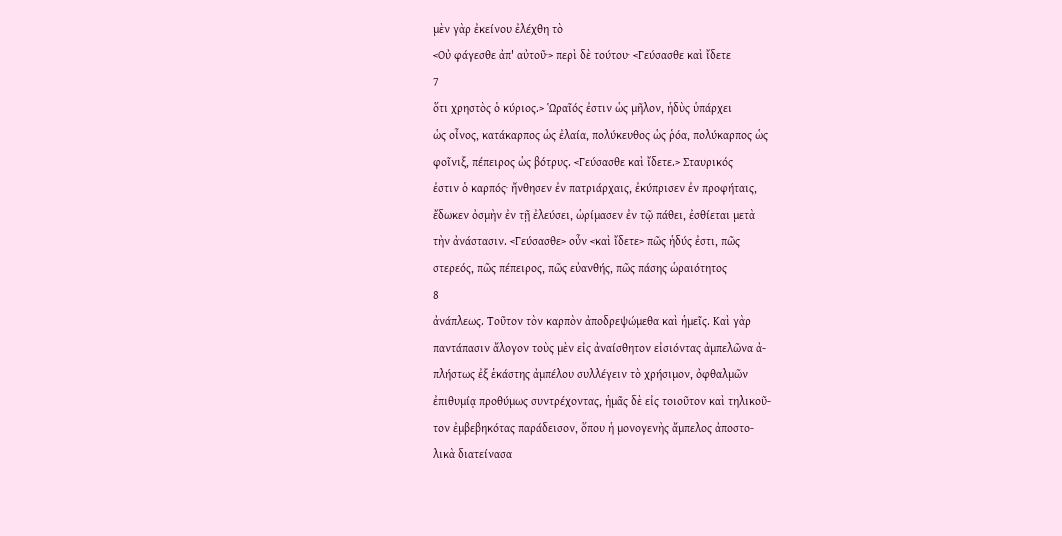μὲν γὰρ ἐκείνου ἐλέχθη τὸ
<Οὐ φάγεσθε ἀπ' αὐτοῦ·> περὶ δὲ τούτου· <Γεύσασθε καὶ ἴδετε
7
ὅτι χρηστὸς ὁ κύριος.> Ὡραῖός ἐστιν ὡς μῆλον, ἡδὺς ὑπάρχει
ὡς οἶνος, κατάκαρπος ὡς ἐλαία, πολύκευθος ὡς ῥόα, πολύκαρπος ὡς
φοῖνιξ, πέπειρος ὡς βότρυς. <Γεύσασθε καὶ ἴδετε.> Σταυρικός
ἐστιν ὁ καρπός· ἤνθησεν ἐν πατριάρχαις, ἐκύπρισεν ἐν προφήταις,
ἔδωκεν ὀσμὴν ἐν τῇ ἐλεύσει, ὡρίμασεν ἐν τῷ πάθει, ἐσθίεται μετὰ
τὴν ἀνάστασιν. <Γεύσασθε> οὖν <καὶ ἴδετε> πῶς ἡδύς ἐστι, πῶς
στερεός, πῶς πέπειρος, πῶς εὐανθής, πῶς πάσης ὡραιότητος
8
ἀνάπλεως. Τοῦτον τὸν καρπὸν ἀποδρεψώμεθα καὶ ἡμεῖς. Καὶ γὰρ
παντάπασιν ἄλογον τοὺς μὲν εἰς ἀναίσθητον εἰσιόντας ἀμπελῶνα ἀ-
πλήστως ἐξ ἑκάστης ἀμπέλου συλλέγειν τὸ χρήσιμον, ὀφθαλμῶν
ἐπιθυμίᾳ προθύμως συντρέχοντας, ἡμᾶς δὲ εἰς τοιοῦτον καὶ τηλικοῦ-
τον ἐμβεβηκότας παράδεισον, ὅπου ἡ μονογενὴς ἄμπελος ἀποστο-
λικὰ διατείνασα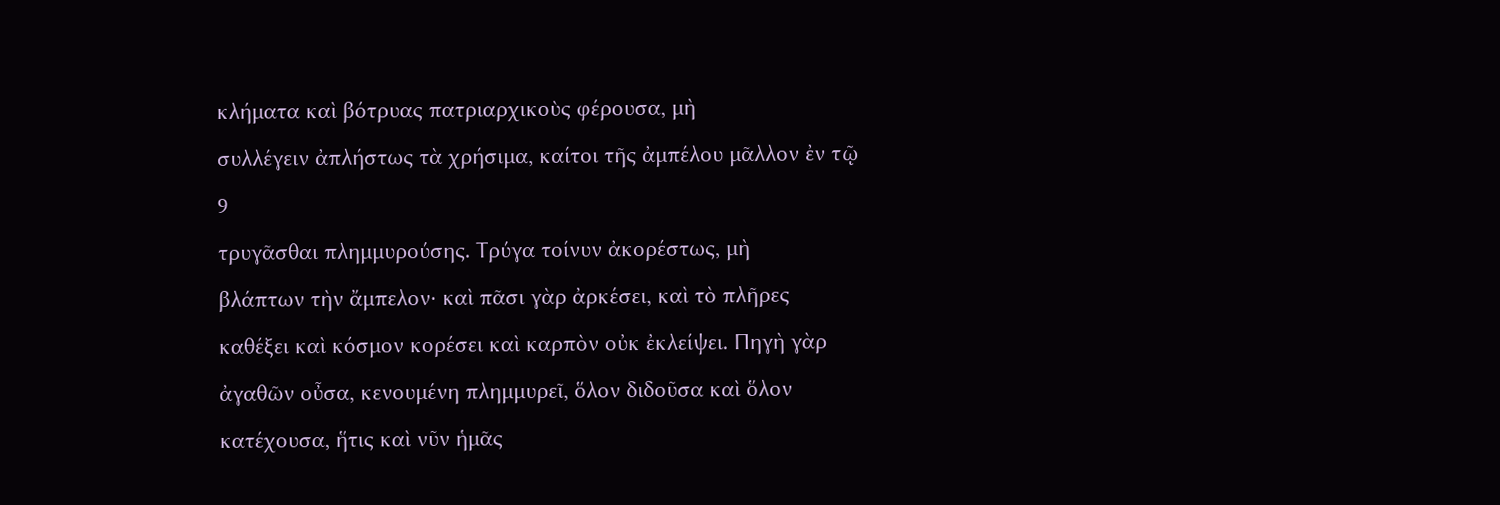κλήματα καὶ βότρυας πατριαρχικοὺς φέρουσα, μὴ
συλλέγειν ἀπλήστως τὰ χρήσιμα, καίτοι τῆς ἀμπέλου μᾶλλον ἐν τῷ
9
τρυγᾶσθαι πλημμυρούσης. Τρύγα τοίνυν ἀκορέστως, μὴ
βλάπτων τὴν ἄμπελον· καὶ πᾶσι γὰρ ἀρκέσει, καὶ τὸ πλῆρες
καθέξει καὶ κόσμον κορέσει καὶ καρπὸν οὐκ ἐκλείψει. Πηγὴ γὰρ
ἀγαθῶν οὖσα, κενουμένη πλημμυρεῖ, ὅλον διδοῦσα καὶ ὅλον
κατέχουσα, ἥτις καὶ νῦν ἡμᾶς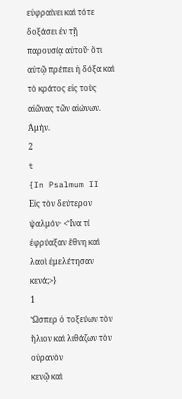εὐφραίνει καὶ τότε δοξάσει ἐν τῇ
παρουσίᾳ αὐτοῦ· ὅτι αὐτῷ πρέπει ἡ δόξα καὶ τὸ κράτος εἰς τοὺς
αἰῶνας τῶν αἰώνων. Ἀμήν.
2
t
{In Psalmum II
Εἰς τὸν δεύτερον ψαλμόν· <Ἵνα τί ἐφρύαξαν ἔθνη καὶ
λαοὶ ἐμελέτησαν κενά;>}
1
Ὥσπερ ὁ τοξεύων τὸν ἥλιον καὶ λιθάζων τὸν οὐρανὸν
κενῷ καὶ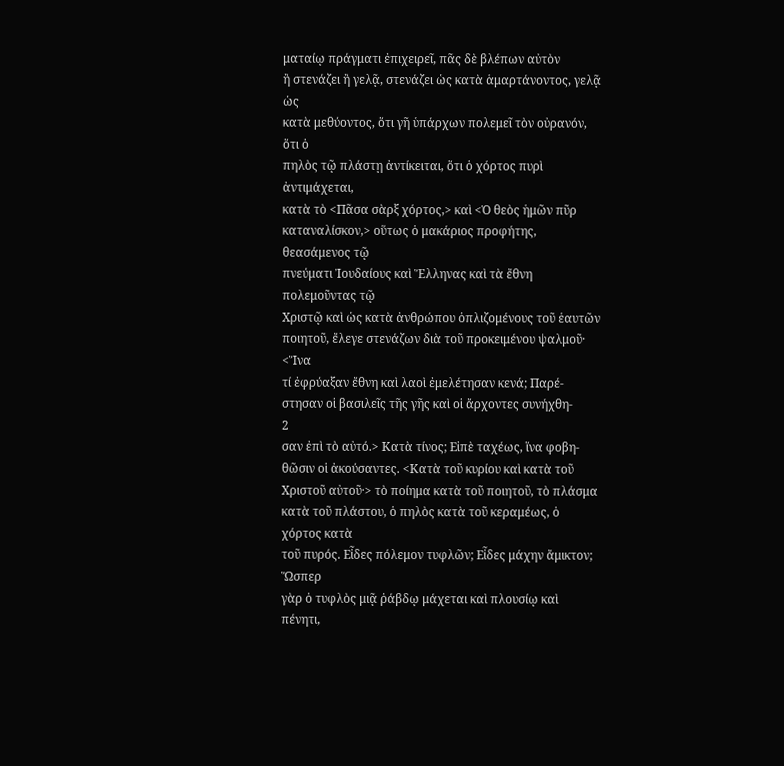ματαίῳ πράγματι ἐπιχειρεῖ, πᾶς δὲ βλέπων αὐτὸν
ἢ στενάζει ἢ γελᾷ, στενάζει ὡς κατὰ ἁμαρτάνοντος, γελᾷ ὡς
κατὰ μεθύοντος, ὅτι γῆ ὑπάρχων πολεμεῖ τὸν οὐρανόν, ὅτι ὁ
πηλὸς τῷ πλάστῃ ἀντίκειται, ὅτι ὁ χόρτος πυρὶ ἀντιμάχεται,
κατὰ τὸ <Πᾶσα σὰρξ χόρτος,> καὶ <Ὁ θεὸς ἡμῶν πῦρ
καταναλίσκον,> οὕτως ὁ μακάριος προφήτης, θεασάμενος τῷ
πνεύματι Ἰουδαίους καὶ Ἕλληνας καὶ τὰ ἔθνη πολεμοῦντας τῷ
Χριστῷ καὶ ὡς κατὰ ἀνθρώπου ὁπλιζομένους τοῦ ἑαυτῶν
ποιητοῦ, ἔλεγε στενάζων διὰ τοῦ προκειμένου ψαλμοῦ· <Ἵνα
τί ἐφρύαξαν ἔθνη καὶ λαοὶ ἐμελέτησαν κενά; Παρέ-
στησαν οἱ βασιλεῖς τῆς γῆς καὶ οἱ ἄρχοντες συνήχθη-
2
σαν ἐπὶ τὸ αὐτό.> Κατὰ τίνος; Εἰπὲ ταχέως, ἵνα φοβη-
θῶσιν οἱ ἀκούσαντες. <Κατὰ τοῦ κυρίου καὶ κατὰ τοῦ
Χριστοῦ αὐτοῦ·> τὸ ποίημα κατὰ τοῦ ποιητοῦ, τὸ πλάσμα
κατὰ τοῦ πλάστου, ὁ πηλὸς κατὰ τοῦ κεραμέως, ὁ χόρτος κατὰ
τοῦ πυρός. Εἶδες πόλεμον τυφλῶν; Εἶδες μάχην ἄμικτον; Ὥσπερ
γὰρ ὁ τυφλὸς μιᾷ ῥάβδῳ μάχεται καὶ πλουσίῳ καὶ πένητι,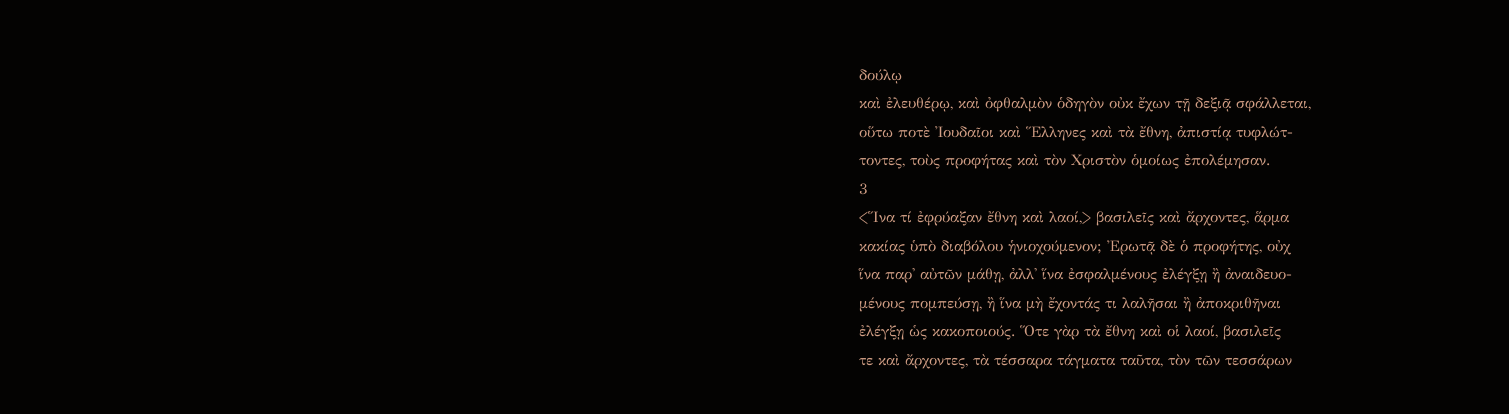δούλῳ
καὶ ἐλευθέρῳ, καὶ ὀφθαλμὸν ὁδηγὸν οὐκ ἔχων τῇ δεξιᾷ σφάλλεται,
οὕτω ποτὲ Ἰουδαῖοι καὶ Ἕλληνες καὶ τὰ ἔθνη, ἀπιστίᾳ τυφλώτ-
τοντες, τοὺς προφήτας καὶ τὸν Χριστὸν ὁμοίως ἐπολέμησαν.
3
<Ἵνα τί ἐφρύαξαν ἔθνη καὶ λαοί,> βασιλεῖς καὶ ἄρχοντες, ἅρμα
κακίας ὑπὸ διαβόλου ἡνιοχούμενον; Ἐρωτᾷ δὲ ὁ προφήτης, οὐχ
ἵνα παρ' αὐτῶν μάθῃ, ἀλλ' ἵνα ἐσφαλμένους ἐλέγξῃ ἢ ἀναιδευο-
μένους πομπεύσῃ, ἢ ἵνα μὴ ἔχοντάς τι λαλῆσαι ἢ ἀποκριθῆναι
ἐλέγξῃ ὡς κακοποιούς. Ὅτε γὰρ τὰ ἔθνη καὶ οἱ λαοί, βασιλεῖς
τε καὶ ἄρχοντες, τὰ τέσσαρα τάγματα ταῦτα, τὸν τῶν τεσσάρων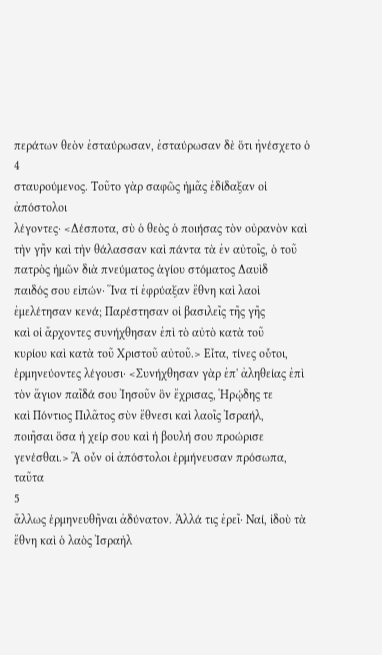περάτων θεὸν ἐσταύρωσαν, ἐσταύρωσαν δὲ ὅτι ἠνέσχετο ὁ
4
σταυρούμενος. Τοῦτο γὰρ σαφῶς ἡμᾶς ἐδίδαξαν οἱ ἀπόστολοι
λέγοντες· <Δέσποτα, σὺ ὁ θεὸς ὁ ποιήσας τὸν οὐρανὸν καὶ
τὴν γῆν καὶ τὴν θάλασσαν καὶ πάντα τὰ ἐν αὐτοῖς, ὁ τοῦ
πατρὸς ἡμῶν διὰ πνεύματος ἁγίου στόματος Δαυὶδ
παιδός σου εἰπών· Ἵνα τί ἐφρύαξαν ἔθνη καὶ λαοὶ
ἐμελέτησαν κενά; Παρέστησαν οἱ βασιλεῖς τῆς γῆς
καὶ οἱ ἄρχοντες συνήχθησαν ἐπὶ τὸ αὐτὸ κατὰ τοῦ
κυρίου καὶ κατὰ τοῦ Χριστοῦ αὐτοῦ.> Εἶτα, τίνες οὗτοι,
ἑρμηνεύοντες λέγουσι· <Συνήχθησαν γὰρ ἐπ' ἀληθείας ἐπὶ
τὸν ἅγιον παῖδά σου Ἰησοῦν ὃν ἔχρισας, Ἡρῴδης τε
καὶ Πόντιος Πιλᾶτος σὺν ἔθνεσι καὶ λαοῖς Ἰσραήλ,
ποιῆσαι ὅσα ἡ χείρ σου καὶ ἡ βουλή σου προώρισε
γενέσθαι.> Ἃ οὖν οἱ ἀπόστολοι ἑρμήνευσαν πρόσωπα, ταῦτα
5
ἄλλως ἑρμηνευθῆναι ἀδύνατον. Ἀλλά τις ἐρεῖ· Ναί, ἰδοὺ τὰ
ἔθνη καὶ ὁ λαὸς Ἰσραὴλ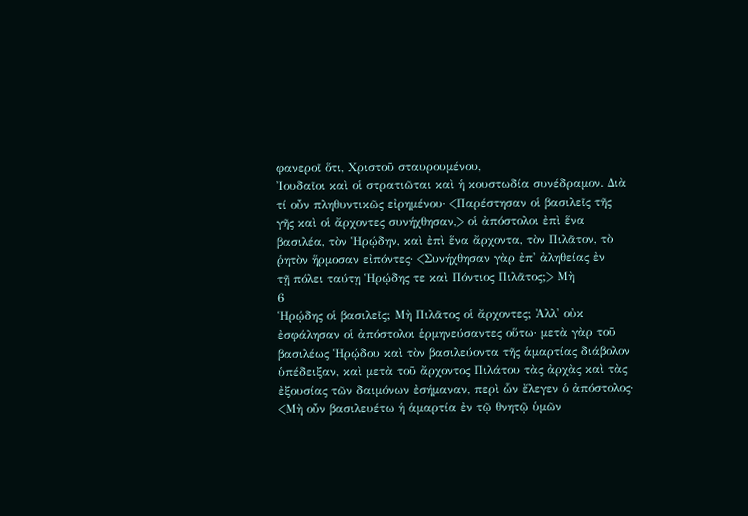φανεροῖ ὅτι, Χριστοῦ σταυρουμένου,
Ἰουδαῖοι καὶ οἱ στρατιῶται καὶ ἡ κουστωδία συνέδραμον. Διὰ
τί οὖν πληθυντικῶς εἰρημένου· <Παρέστησαν οἱ βασιλεῖς τῆς
γῆς καὶ οἱ ἄρχοντες συνήχθησαν,> οἱ ἀπόστολοι ἐπὶ ἕνα
βασιλέα, τὸν Ἡρῴδην, καὶ ἐπὶ ἕνα ἄρχοντα, τὸν Πιλᾶτον, τὸ
ῥητὸν ἥρμοσαν εἰπόντες· <Συνήχθησαν γὰρ ἐπ' ἀληθείας ἐν
τῇ πόλει ταύτῃ Ἡρῴδης τε καὶ Πόντιος Πιλᾶτος;> Μὴ
6
Ἡρῴδης οἱ βασιλεῖς; Μὴ Πιλᾶτος οἱ ἄρχοντες; Ἀλλ' οὐκ
ἐσφάλησαν οἱ ἀπόστολοι ἑρμηνεύσαντες οὕτω· μετὰ γὰρ τοῦ
βασιλέως Ἡρῴδου καὶ τὸν βασιλεύοντα τῆς ἁμαρτίας διάβολον
ὑπέδειξαν, καὶ μετὰ τοῦ ἄρχοντος Πιλάτου τὰς ἀρχὰς καὶ τὰς
ἐξουσίας τῶν δαιμόνων ἐσήμαναν, περὶ ὧν ἔλεγεν ὁ ἀπόστολος·
<Μὴ οὖν βασιλευέτω ἡ ἁμαρτία ἐν τῷ θνητῷ ὑμῶν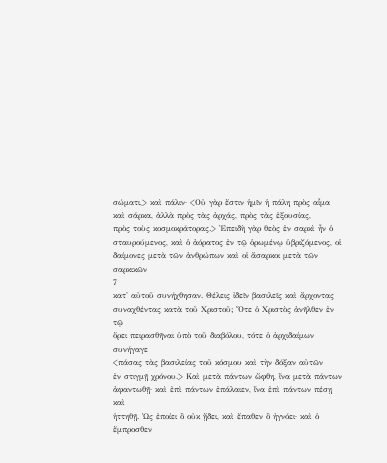σώματι,> καὶ πάλιν· <Οὐ γὰρ ἔστιν ἡμῖν ἡ πάλη πρὸς αἷμα
καὶ σάρκα, ἀλλὰ πρὸς τὰς ἀρχάς, πρὸς τὰς ἐξουσίας,
πρὸς τοὺς κοσμοκράτορας.> Ἐπειδὴ γὰρ θεὸς ἐν σαρκὶ ἦν ὁ
σταυρούμενος, καὶ ὁ ἀόρατος ἐν τῷ ὁρωμένῳ ὑβριζόμενος, οἱ
δαίμονες μετὰ τῶν ἀνθρώπων καὶ οἱ ἄσαρκοι μετὰ τῶν σαρκικῶν
7
κατ' αὐτοῦ συνήχθησαν. Θέλεις ἰδεῖν βασιλεῖς καὶ ἄρχοντας
συναχθέντας κατὰ τοῦ Χριστοῦ; Ὅτε ὁ Χριστὸς ἀνῆλθεν ἐν τῷ
ὄρει πειρασθῆναι ὑπὸ τοῦ διαβόλου, τότε ὁ ἀρχιδαίμων συνήγαγε
<πάσας τὰς βασιλείας τοῦ κόσμου καὶ τὴν δόξαν αὐτῶν
ἐν στιγμῇ χρόνου.> Καὶ μετὰ πάντων ὤφθη, ἵνα μετὰ πάντων
ἀφαντωθῇ· καὶ ἐπὶ πάντων ἐπάλαιεν, ἵνα ἐπὶ πάντων πέσῃ καὶ
ἡττηθῇ. Ὡς ἐποίει ὃ οὐκ ᾔδει, καὶ ἔπαθεν ὃ ἠγνόει· καὶ ὁ ἔμπροσθεν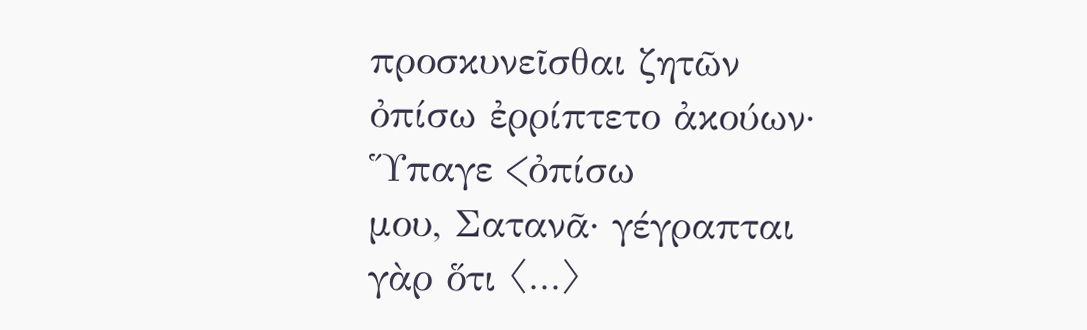προσκυνεῖσθαι ζητῶν ὀπίσω ἐρρίπτετο ἀκούων· Ὕπαγε <ὀπίσω
μου, Σατανᾶ· γέγραπται γὰρ ὅτι 〈...〉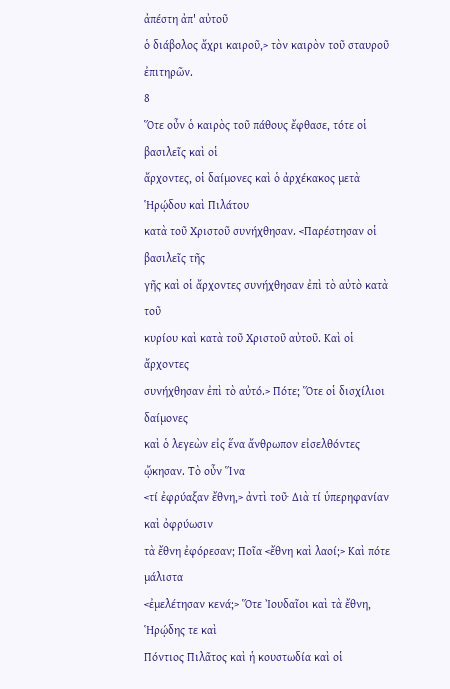ἀπέστη ἀπ' αὐτοῦ
ὁ διάβολος ἄχρι καιροῦ,> τὸν καιρὸν τοῦ σταυροῦ ἐπιτηρῶν.
8
Ὅτε οὖν ὁ καιρὸς τοῦ πάθους ἔφθασε, τότε οἱ βασιλεῖς καὶ οἱ
ἄρχοντες, οἱ δαίμονες καὶ ὁ ἀρχέκακος μετὰ Ἡρῴδου καὶ Πιλάτου
κατὰ τοῦ Χριστοῦ συνήχθησαν. <Παρέστησαν οἱ βασιλεῖς τῆς
γῆς καὶ οἱ ἄρχοντες συνήχθησαν ἐπὶ τὸ αὐτὸ κατὰ τοῦ
κυρίου καὶ κατὰ τοῦ Χριστοῦ αὐτοῦ. Καὶ οἱ ἄρχοντες
συνήχθησαν ἐπὶ τὸ αὐτό.> Πότε; Ὅτε οἱ δισχίλιοι δαίμονες
καὶ ὁ λεγεὼν εἰς ἕνα ἄνθρωπον εἰσελθόντες ᾤκησαν. Τὸ οὖν Ἵνα
<τί ἐφρύαξαν ἔθνη,> ἀντὶ τοῦ· Διὰ τί ὑπερηφανίαν καὶ ὀφρύωσιν
τὰ ἔθνη ἐφόρεσαν; Ποῖα <ἔθνη καὶ λαοί;> Καὶ πότε μάλιστα
<ἐμελέτησαν κενά;> Ὅτε Ἰουδαῖοι καὶ τὰ ἔθνη, Ἡρῴδης τε καὶ
Πόντιος Πιλᾶτος καὶ ἡ κουστωδία καὶ οἱ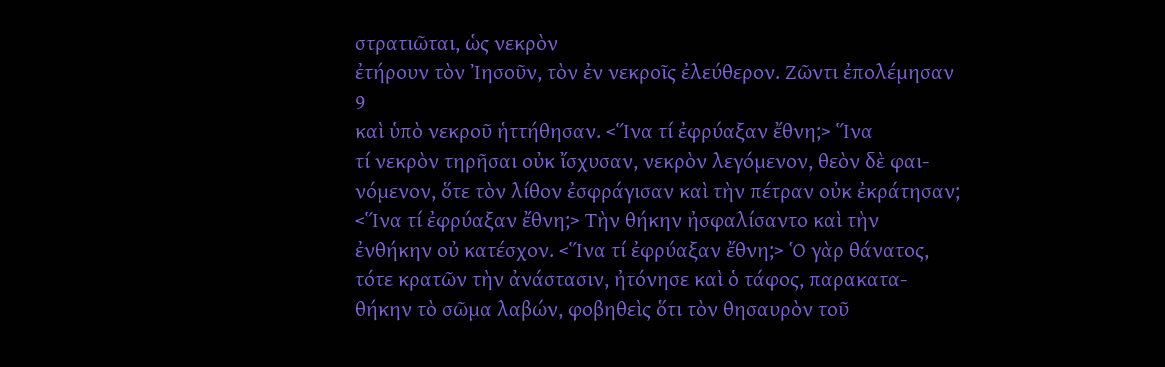στρατιῶται, ὡς νεκρὸν
ἐτήρουν τὸν Ἰησοῦν, τὸν ἐν νεκροῖς ἐλεύθερον. Ζῶντι ἐπολέμησαν
9
καὶ ὑπὸ νεκροῦ ἡττήθησαν. <Ἵνα τί ἐφρύαξαν ἔθνη;> Ἵνα
τί νεκρὸν τηρῆσαι οὐκ ἴσχυσαν, νεκρὸν λεγόμενον, θεὸν δὲ φαι-
νόμενον, ὅτε τὸν λίθον ἐσφράγισαν καὶ τὴν πέτραν οὐκ ἐκράτησαν;
<Ἵνα τί ἐφρύαξαν ἔθνη;> Τὴν θήκην ἠσφαλίσαντο καὶ τὴν
ἐνθήκην οὐ κατέσχον. <Ἵνα τί ἐφρύαξαν ἔθνη;> Ὁ γὰρ θάνατος,
τότε κρατῶν τὴν ἀνάστασιν, ἠτόνησε καὶ ὁ τάφος, παρακατα-
θήκην τὸ σῶμα λαβών, φοβηθεὶς ὅτι τὸν θησαυρὸν τοῦ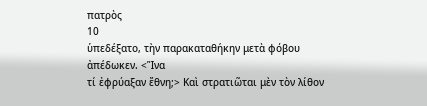πατρὸς
10
ὑπεδέξατο, τὴν παρακαταθήκην μετὰ φόβου ἀπέδωκεν. <Ἵνα
τί ἐφρύαξαν ἔθνη;> Καὶ στρατιῶται μὲν τὸν λίθον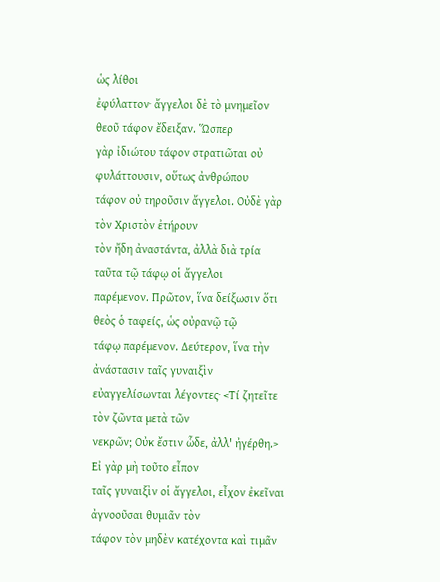ὡς λίθοι
ἐφύλαττον· ἄγγελοι δὲ τὸ μνημεῖον θεοῦ τάφον ἔδειξαν. Ὥσπερ
γὰρ ἰδιώτου τάφον στρατιῶται οὐ φυλάττουσιν, οὕτως ἀνθρώπου
τάφον οὐ τηροῦσιν ἄγγελοι. Οὐδὲ γὰρ τὸν Χριστὸν ἐτήρουν
τὸν ἤδη ἀναστάντα, ἀλλὰ διὰ τρία ταῦτα τῷ τάφῳ οἱ ἄγγελοι
παρέμενον. Πρῶτον, ἵνα δείξωσιν ὅτι θεὸς ὁ ταφείς, ὡς οὐρανῷ τῷ
τάφῳ παρέμενον. Δεύτερον, ἵνα τὴν ἀνάστασιν ταῖς γυναιξὶν
εὐαγγελίσωνται λέγοντες· <Τί ζητεῖτε τὸν ζῶντα μετὰ τῶν
νεκρῶν; Οὐκ ἔστιν ὧδε, ἀλλ' ἠγέρθη.> Εἰ γὰρ μὴ τοῦτο εἶπον
ταῖς γυναιξὶν οἱ ἄγγελοι, εἶχον ἐκεῖναι ἀγνοοῦσαι θυμιᾶν τὸν
τάφον τὸν μηδὲν κατέχοντα καὶ τιμᾶν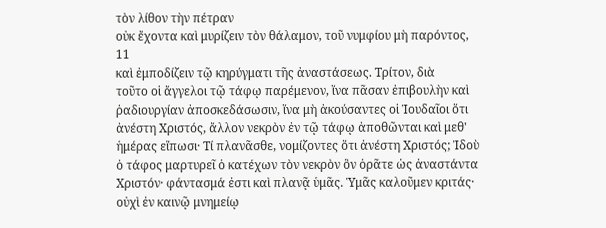τὸν λίθον τὴν πέτραν
οὐκ ἔχοντα καὶ μυρίζειν τὸν θάλαμον, τοῦ νυμφίου μὴ παρόντος,
11
καὶ ἐμποδίζειν τῷ κηρύγματι τῆς ἀναστάσεως. Τρίτον, διὰ
τοῦτο οἱ ἄγγελοι τῷ τάφῳ παρέμενον, ἵνα πᾶσαν ἐπιβουλὴν καὶ
ῥαδιουργίαν ἀποσκεδάσωσιν, ἵνα μὴ ἀκούσαντες οἱ Ἰουδαῖοι ὅτι
ἀνέστη Χριστός, ἄλλον νεκρὸν ἐν τῷ τάφῳ ἀποθῶνται καὶ μεθ'
ἡμέρας εἴπωσι· Τί πλανᾶσθε, νομίζοντες ὅτι ἀνέστη Χριστός; Ἰδοὺ
ὁ τάφος μαρτυρεῖ ὁ κατέχων τὸν νεκρὸν ὃν ὁρᾶτε ὡς ἀναστάντα
Χριστόν· φάντασμά ἐστι καὶ πλανᾷ ὑμᾶς. Ὑμᾶς καλοῦμεν κριτάς·
οὐχὶ ἐν καινῷ μνημείῳ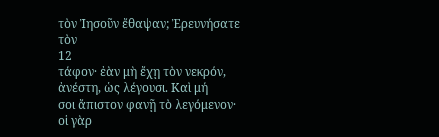τὸν Ἰησοῦν ἔθαψαν; Ἐρευνήσατε τὸν
12
τάφον· ἐὰν μὴ ἔχῃ τὸν νεκρόν, ἀνέστη, ὡς λέγουσι. Καὶ μή
σοι ἄπιστον φανῇ τὸ λεγόμενον· οἱ γὰρ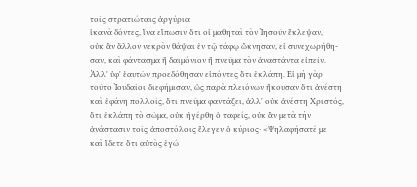τοῖς στρατιώταις ἀργύρια
ἱκανὰ δόντες, ἵνα εἴπωσιν ὅτι οἱ μαθηταὶ τὸν Ἰησοῦν ἔκλεψαν,
οὐκ ἂν ἄλλον νεκρὸν θάψαι ἐν τῷ τάφῳ ὤκνησαν, εἰ συνεχωρήθη-
σαν, καὶ φάντασμα ἢ δαιμόνιον ἢ πνεῦμα τὸν ἀναστάντα εἰπεῖν.
Ἀλλ' ὑφ' ἑαυτῶν προεδόθησαν εἰπόντες ὅτι ἐκλάπη. Εἰ μὴ γὰρ
τοῦτο Ἰουδαῖοι διεφήμισαν, ὡς παρὰ πλειόνων ἤκουσαν ὅτι ἀνέστη
καὶ ἐφάνη πολλοῖς, ὅτι πνεῦμα φαντάζει, ἀλλ' οὐκ ἀνέστη Χριστός,
ὅτι ἐκλάπη τὸ σῶμα, οὐκ ἠγέρθη ὁ ταφείς, οὐκ ἂν μετὰ τὴν
ἀνάστασιν τοῖς ἀποστόλοις ἔλεγεν ὁ κύριος· <Ψηλαφήσατέ με
καὶ ἴδετε ὅτι αὐτὸς ἐγώ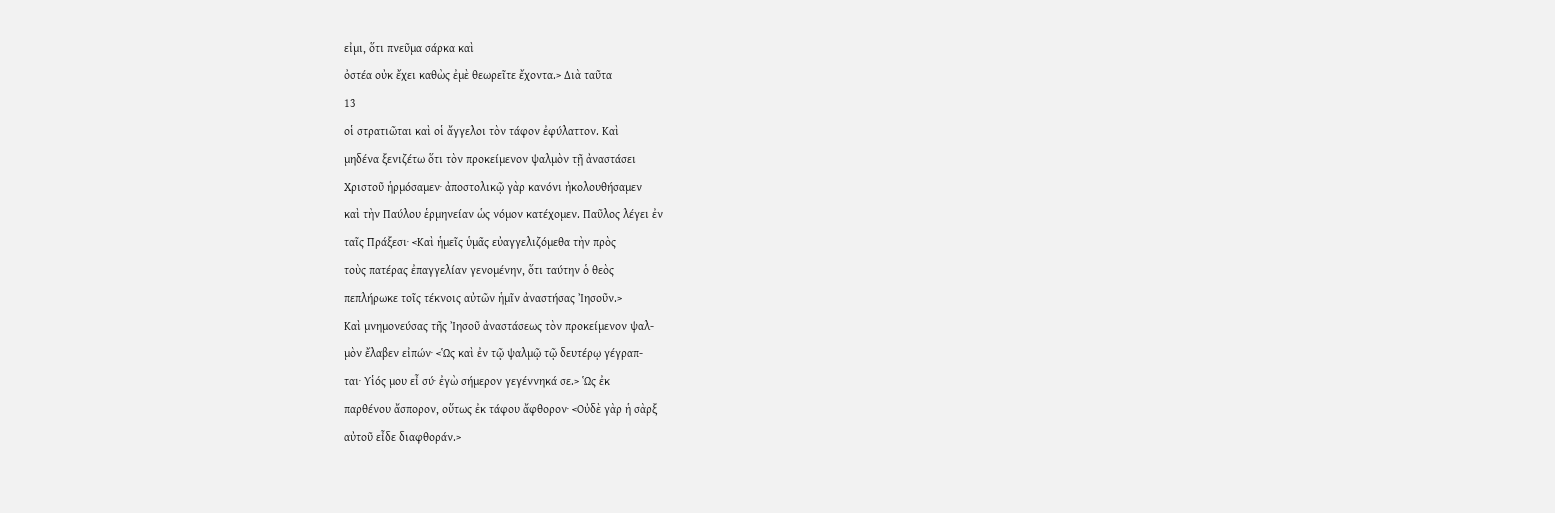εἰμι, ὅτι πνεῦμα σάρκα καὶ
ὀστέα οὐκ ἔχει καθὼς ἐμὲ θεωρεῖτε ἔχοντα.> Διὰ ταῦτα
13
οἱ στρατιῶται καὶ οἱ ἄγγελοι τὸν τάφον ἐφύλαττον. Καὶ
μηδένα ξενιζέτω ὅτι τὸν προκείμενον ψαλμὸν τῇ ἀναστάσει
Χριστοῦ ἡρμόσαμεν· ἀποστολικῷ γὰρ κανόνι ἠκολουθήσαμεν
καὶ τὴν Παύλου ἑρμηνείαν ὡς νόμον κατέχομεν. Παῦλος λέγει ἐν
ταῖς Πράξεσι· <Καὶ ἡμεῖς ὑμᾶς εὐαγγελιζόμεθα τὴν πρὸς
τοὺς πατέρας ἐπαγγελίαν γενομένην, ὅτι ταύτην ὁ θεὸς
πεπλήρωκε τοῖς τέκνοις αὐτῶν ἡμῖν ἀναστήσας Ἰησοῦν.>
Καὶ μνημονεύσας τῆς Ἰησοῦ ἀναστάσεως τὸν προκείμενον ψαλ-
μὸν ἔλαβεν εἰπών· <Ὡς καὶ ἐν τῷ ψαλμῷ τῷ δευτέρῳ γέγραπ-
ται· Υἱός μου εἶ σύ· ἐγὼ σήμερον γεγέννηκά σε.> Ὡς ἐκ
παρθένου ἄσπορον, οὕτως ἐκ τάφου ἄφθορον· <Οὐδὲ γὰρ ἡ σὰρξ
αὐτοῦ εἶδε διαφθοράν.>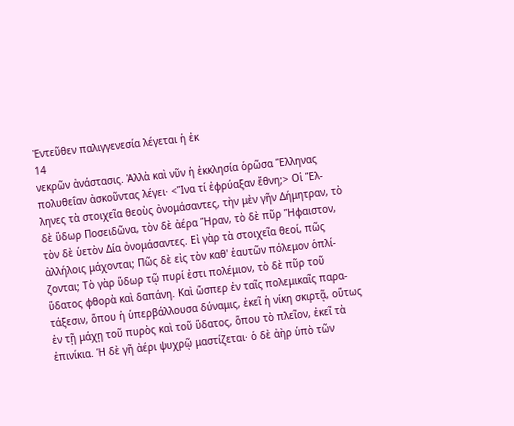Ἐντεῦθεν παλιγγενεσία λέγεται ἡ ἐκ
14
νεκρῶν ἀνάστασις. Ἀλλὰ καὶ νῦν ἡ ἐκκλησία ὁρῶσα Ἕλληνας
πολυθεΐαν ἀσκοῦντας λέγει· <Ἵνα τί ἐφρύαξαν ἔθνη;> Οἱ Ἕλ-
ληνες τὰ στοιχεῖα θεοὺς ὀνομάσαντες, τὴν μὲν γῆν Δήμητραν, τὸ
δὲ ὕδωρ Ποσειδῶνα, τὸν δὲ ἀέρα Ἥραν, τὸ δὲ πῦρ Ἥφαιστον,
τὸν δὲ ὑετὸν Δία ὀνομάσαντες. Εἰ γὰρ τὰ στοιχεῖα θεοί, πῶς
ἀλλήλοις μάχονται; Πῶς δὲ εἰς τὸν καθ' ἑαυτῶν πόλεμον ὁπλί-
ζονται; Τὸ γὰρ ὕδωρ τῷ πυρί ἐστι πολέμιον, τὸ δὲ πῦρ τοῦ
ὕδατος φθορὰ καὶ δαπάνη. Καὶ ὥσπερ ἐν ταῖς πολεμικαῖς παρα-
τάξεσιν, ὅπου ἡ ὑπερβάλλουσα δύναμις, ἐκεῖ ἡ νίκη σκιρτᾷ, οὕτως
ἐν τῇ μάχῃ τοῦ πυρὸς καὶ τοῦ ὕδατος, ὅπου τὸ πλεῖον, ἐκεῖ τὰ
ἐπινίκια. Ἡ δὲ γῆ ἀέρι ψυχρῷ μαστίζεται· ὁ δὲ ἀὴρ ὑπὸ τῶν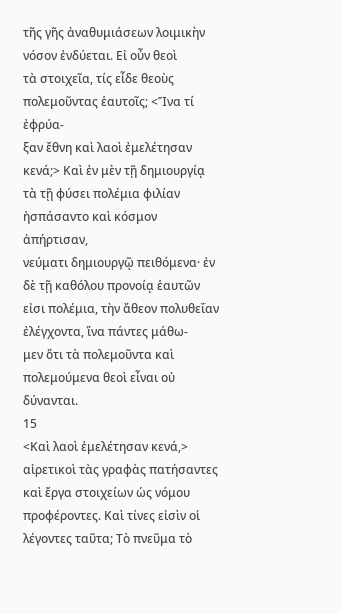τῆς γῆς ἀναθυμιάσεων λοιμικὴν νόσον ἐνδύεται. Εἰ οὖν θεοὶ
τὰ στοιχεῖα, τίς εἶδε θεοὺς πολεμοῦντας ἑαυτοῖς; <Ἵνα τί ἐφρύα-
ξαν ἔθνη καὶ λαοὶ ἐμελέτησαν κενά;> Καὶ ἐν μὲν τῇ δημιουργίᾳ
τὰ τῇ φύσει πολέμια φιλίαν ἠσπάσαντο καὶ κόσμον ἀπήρτισαν,
νεύματι δημιουργῷ πειθόμενα· ἐν δὲ τῇ καθόλου προνοίᾳ ἑαυτῶν
εἰσι πολέμια, τὴν ἄθεον πολυθεΐαν ἐλέγχοντα, ἵνα πάντες μάθω-
μεν ὅτι τὰ πολεμοῦντα καὶ πολεμούμενα θεοὶ εἶναι οὐ δύνανται.
15
<Καὶ λαοὶ ἐμελέτησαν κενά,> αἱρετικοὶ τὰς γραφὰς πατήσαντες
καὶ ἔργα στοιχείων ὡς νόμου προφέροντες. Καὶ τίνες εἰσὶν οἱ
λέγοντες ταῦτα; Τὸ πνεῦμα τὸ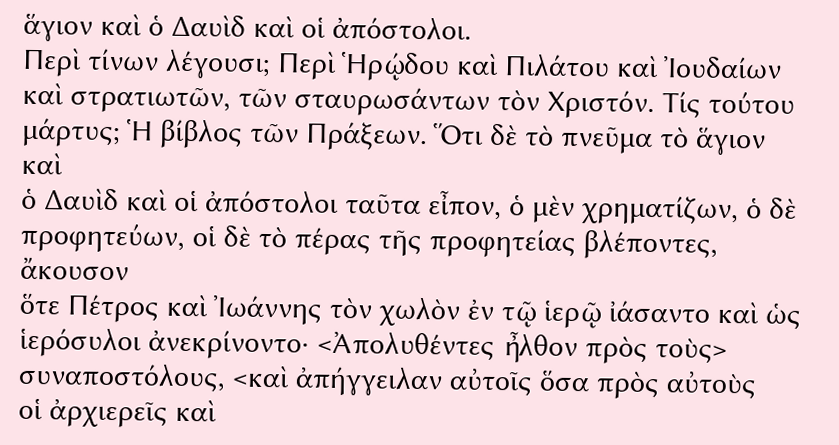ἅγιον καὶ ὁ Δαυὶδ καὶ οἱ ἀπόστολοι.
Περὶ τίνων λέγουσι; Περὶ Ἡρῴδου καὶ Πιλάτου καὶ Ἰουδαίων
καὶ στρατιωτῶν, τῶν σταυρωσάντων τὸν Χριστόν. Τίς τούτου
μάρτυς; Ἡ βίβλος τῶν Πράξεων. Ὅτι δὲ τὸ πνεῦμα τὸ ἅγιον καὶ
ὁ Δαυὶδ καὶ οἱ ἀπόστολοι ταῦτα εἶπον, ὁ μὲν χρηματίζων, ὁ δὲ
προφητεύων, οἱ δὲ τὸ πέρας τῆς προφητείας βλέποντες, ἄκουσον
ὅτε Πέτρος καὶ Ἰωάννης τὸν χωλὸν ἐν τῷ ἱερῷ ἰάσαντο καὶ ὡς
ἱερόσυλοι ἀνεκρίνοντο· <Ἀπολυθέντες ἦλθον πρὸς τοὺς>
συναποστόλους, <καὶ ἀπήγγειλαν αὐτοῖς ὅσα πρὸς αὐτοὺς
οἱ ἀρχιερεῖς καὶ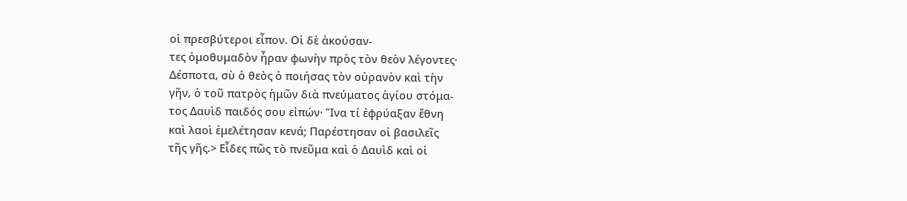οἱ πρεσβύτεροι εἶπον. Οἱ δὲ ἀκούσαν-
τες ὁμοθυμαδὸν ἦραν φωνὴν πρὸς τὸν θεὸν λέγοντες·
Δέσποτα, σὺ ὁ θεὸς ὁ ποιήσας τὸν οὐρανὸν καὶ τὴν
γῆν, ὁ τοῦ πατρὸς ἡμῶν διὰ πνεύματος ἁγίου στόμα-
τος Δαυὶδ παιδός σου εἰπών· Ἵνα τί ἐφρύαξαν ἔθνη
καὶ λαοὶ ἐμελέτησαν κενά; Παρέστησαν οἱ βασιλεῖς
τῆς γῆς.> Εἶδες πῶς τὸ πνεῦμα καὶ ὁ Δαυὶδ καὶ οἱ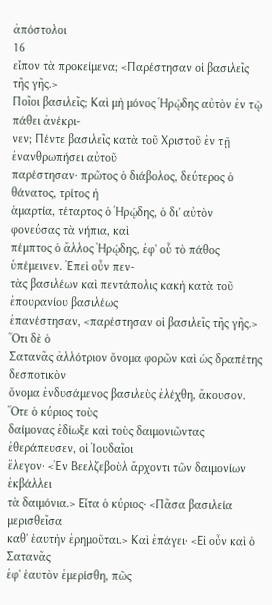ἀπόστολοι
16
εἶπον τὰ προκείμενα; <Παρέστησαν οἱ βασιλεῖς τῆς γῆς.>
Ποῖοι βασιλεῖς; Καὶ μὴ μόνος Ἡρῴδης αὐτὸν ἐν τῷ πάθει ἀνέκρι-
νεν; Πέντε βασιλεῖς κατὰ τοῦ Χριστοῦ ἐν τῇ ἐνανθρωπήσει αὐτοῦ
παρέστησαν· πρῶτος ὁ διάβολος, δεύτερος ὁ θάνατος, τρίτος ἡ
ἁμαρτία, τέταρτος ὁ Ἡρῴδης, ὁ δι' αὐτὸν φονεύσας τὰ νήπια, καὶ
πέμπτος ὁ ἄλλος Ἡρῴδης, ἐφ' οὗ τὸ πάθος ὑπέμεινεν. Ἐπεὶ οὖν πεν-
τὰς βασιλέων καὶ πεντάπολις κακὴ κατὰ τοῦ ἐπουρανίου βασιλέως
ἐπανέστησαν, <παρέστησαν οἱ βασιλεῖς τῆς γῆς.> Ὅτι δὲ ὁ
Σατανᾶς ἀλλότριον ὄνομα φορῶν καὶ ὡς δραπέτης δεσποτικὸν
ὄνομα ἐνδυσάμενος βασιλεὺς ἐλέχθη, ἄκουσον. Ὅτε ὁ κύριος τοὺς
δαίμονας ἐδίωξε καὶ τοὺς δαιμονιῶντας ἐθεράπευσεν, οἱ Ἰουδαῖοι
ἔλεγον· <Ἐν Βεελζεβοὺλ ἄρχοντι τῶν δαιμονίων ἐκβάλλει
τὰ δαιμόνια.> Εἶτα ὁ κύριος· <Πᾶσα βασιλεία μερισθεῖσα
καθ' ἑαυτὴν ἐρημοῦται.> Καὶ ἐπάγει· <Εἰ οὖν καὶ ὁ Σατανᾶς
ἐφ' ἑαυτὸν ἐμερίσθη, πῶς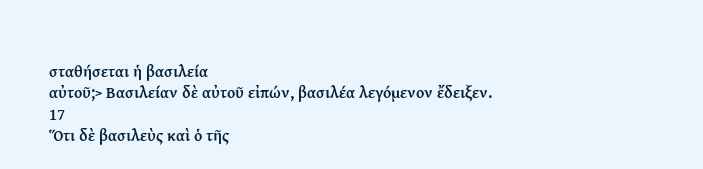σταθήσεται ἡ βασιλεία
αὐτοῦ;> Βασιλείαν δὲ αὐτοῦ εἰπών, βασιλέα λεγόμενον ἔδειξεν.
17
Ὅτι δὲ βασιλεὺς καὶ ὁ τῆς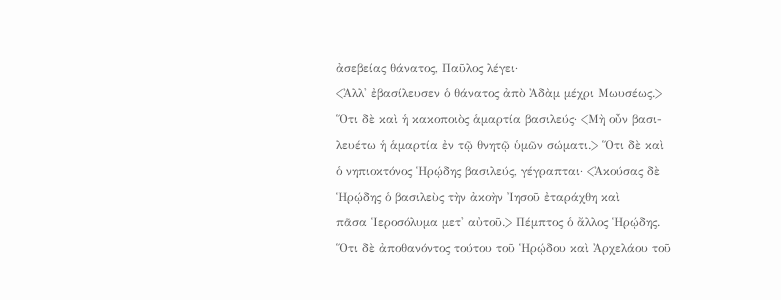ἀσεβείας θάνατος, Παῦλος λέγει·
<Ἀλλ' ἐβασίλευσεν ὁ θάνατος ἀπὸ Ἀδὰμ μέχρι Μωυσέως.>
Ὅτι δὲ καὶ ἡ κακοποιὸς ἁμαρτία βασιλεύς· <Μὴ οὖν βασι-
λευέτω ἡ ἁμαρτία ἐν τῷ θνητῷ ὑμῶν σώματι.> Ὅτι δὲ καὶ
ὁ νηπιοκτόνος Ἡρῴδης βασιλεύς, γέγραπται· <Ἀκούσας δὲ
Ἡρῴδης ὁ βασιλεὺς τὴν ἀκοὴν Ἰησοῦ ἐταράχθη καὶ
πᾶσα Ἱεροσόλυμα μετ' αὐτοῦ.> Πέμπτος ὁ ἄλλος Ἡρῴδης.
Ὅτι δὲ ἀποθανόντος τούτου τοῦ Ἡρῴδου καὶ Ἀρχελάου τοῦ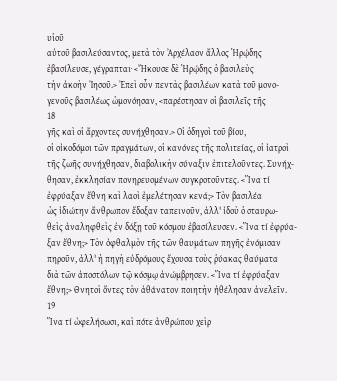υἱοῦ
αὐτοῦ βασιλεύσαντος, μετὰ τὸν Ἀρχέλαον ἄλλος Ἡρῴδης
ἐβασίλευσε, γέγραπται· <Ἤκουσε δὲ Ἡρῴδης ὁ βασιλεὺς
τὴν ἀκοὴν Ἰησοῦ.> Ἐπεὶ οὖν πεντὰς βασιλέων κατὰ τοῦ μονο-
γενοῦς βασιλέως ὡμονόησαν, <παρέστησαν οἱ βασιλεῖς τῆς
18
γῆς καὶ οἱ ἄρχοντες συνήχθησαν.> Οἱ ὁδηγοὶ τοῦ βίου,
οἱ οἰκοδόμοι τῶν πραγμάτων, οἱ κανόνες τῆς πολιτείας, οἱ ἰατροὶ
τῆς ζωῆς συνήχθησαν, διαβολικὴν σύναξιν ἐπιτελοῦντες. Συνήχ-
θησαν, ἐκκλησίαν πονηρευομένων συγκροτοῦντες. <Ἵνα τί
ἐφρύαξαν ἔθνη καὶ λαοὶ ἐμελέτησαν κενά;> Τὸν βασιλέα
ὡς ἰδιώτην ἄνθρωπον ἔδοξαν ταπεινοῦν, ἀλλ' ἰδοὺ ὁ σταυρω-
θεὶς ἀναληφθεὶς ἐν δόξῃ τοῦ κόσμου ἐβασίλευσεν. <Ἵνα τί ἐφρύα-
ξαν ἔθνη;> Τὸν ὀφθαλμὸν τῆς τῶν θαυμάτων πηγῆς ἐνόμισαν
πηροῦν, ἀλλ' ἡ πηγὴ εὐδρόμους ἔχουσα τοὺς ῥύακας θαύματα
διὰ τῶν ἀποστόλων τῷ κόσμῳ ἀνώμβρησεν. <Ἵνα τί ἐφρύαξαν
ἔθνη;> Θνητοὶ ὄντες τὸν ἀθάνατον ποιητὴν ἠθέλησαν ἀνελεῖν.
19
Ἵνα τί ὠφελήσωσι, καὶ πότε ἀνθρώπου χεὶρ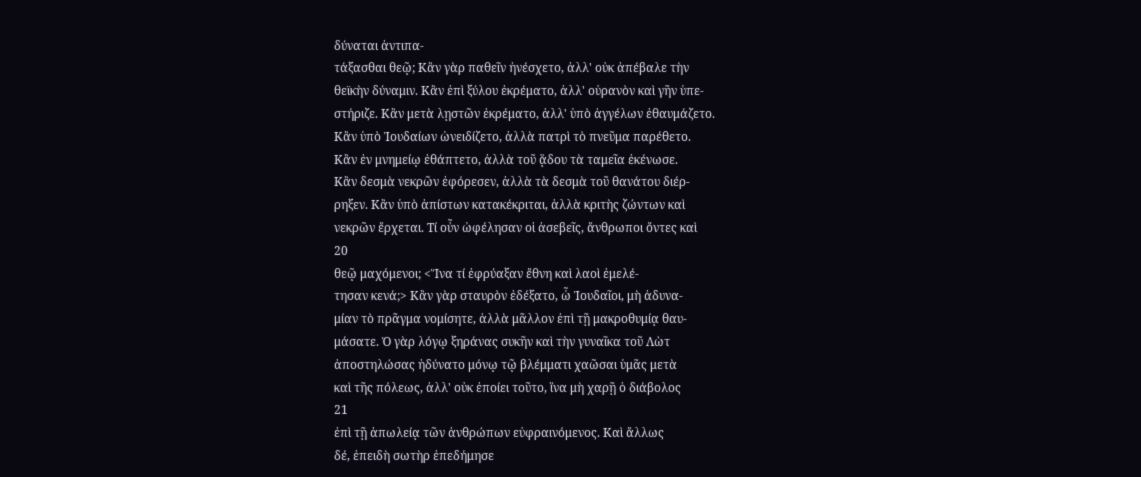δύναται ἀντιπα-
τάξασθαι θεῷ; Κἂν γὰρ παθεῖν ἠνέσχετο, ἀλλ' οὐκ ἀπέβαλε τὴν
θεϊκὴν δύναμιν. Κἂν ἐπὶ ξύλου ἐκρέματο, ἀλλ' οὐρανὸν καὶ γῆν ὑπε-
στήριζε. Κἂν μετὰ λῃστῶν ἐκρέματο, ἀλλ' ὑπὸ ἀγγέλων ἐθαυμάζετο.
Κἂν ὑπὸ Ἰουδαίων ὠνειδίζετο, ἀλλὰ πατρὶ τὸ πνεῦμα παρέθετο.
Κἂν ἐν μνημείῳ ἐθάπτετο, ἀλλὰ τοῦ ᾅδου τὰ ταμεῖα ἐκένωσε.
Κἂν δεσμὰ νεκρῶν ἐφόρεσεν, ἀλλὰ τὰ δεσμὰ τοῦ θανάτου διέρ-
ρηξεν. Κἂν ὑπὸ ἀπίστων κατακέκριται, ἀλλὰ κριτὴς ζώντων καὶ
νεκρῶν ἔρχεται. Τί οὖν ὠφέλησαν οἱ ἀσεβεῖς, ἄνθρωποι ὄντες καὶ
20
θεῷ μαχόμενοι; <Ἵνα τί ἐφρύαξαν ἔθνη καὶ λαοὶ ἐμελέ-
τησαν κενά;> Κἂν γὰρ σταυρὸν ἐδέξατο, ὦ Ἰουδαῖοι, μὴ ἀδυνα-
μίαν τὸ πρᾶγμα νομίσητε, ἀλλὰ μᾶλλον ἐπὶ τῇ μακροθυμίᾳ θαυ-
μάσατε. Ὁ γὰρ λόγῳ ξηράνας συκῆν καὶ τὴν γυναῖκα τοῦ Λὼτ
ἀποστηλώσας ἠδύνατο μόνῳ τῷ βλέμματι χαῶσαι ὑμᾶς μετὰ
καὶ τῆς πόλεως, ἀλλ' οὐκ ἐποίει τοῦτο, ἵνα μὴ χαρῇ ὁ διάβολος
21
ἐπὶ τῇ ἀπωλείᾳ τῶν ἀνθρώπων εὐφραινόμενος. Καὶ ἄλλως
δέ, ἐπειδὴ σωτὴρ ἐπεδήμησε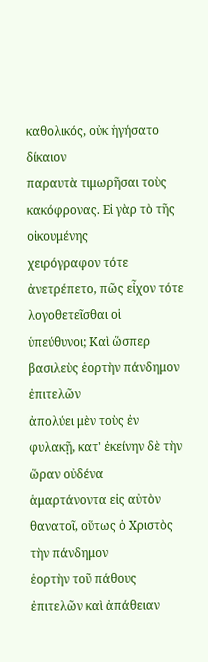καθολικός, οὐκ ἡγήσατο δίκαιον
παραυτὰ τιμωρῆσαι τοὺς κακόφρονας. Εἰ γὰρ τὸ τῆς οἰκουμένης
χειρόγραφον τότε ἀνετρέπετο, πῶς εἶχον τότε λογοθετεῖσθαι οἱ
ὑπεύθυνοι; Καὶ ὥσπερ βασιλεὺς ἑορτὴν πάνδημον ἐπιτελῶν
ἀπολύει μὲν τοὺς ἐν φυλακῇ, κατ' ἐκείνην δὲ τὴν ὥραν οὐδένα
ἁμαρτάνοντα εἰς αὐτὸν θανατοῖ, οὕτως ὁ Χριστὸς τὴν πάνδημον
ἑορτὴν τοῦ πάθους ἐπιτελῶν καὶ ἀπάθειαν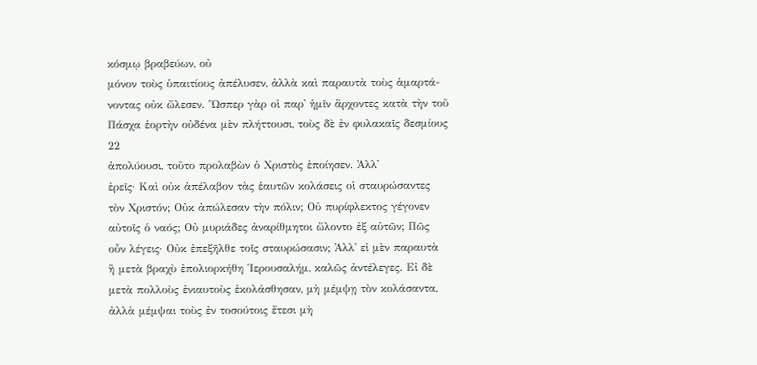κόσμῳ βραβεύων, οὐ
μόνον τοὺς ὑπαιτίους ἀπέλυσεν, ἀλλὰ καὶ παραυτὰ τοὺς ἁμαρτά-
νοντας οὐκ ὤλεσεν. Ὥσπερ γὰρ οἱ παρ' ἡμῖν ἄρχοντες κατὰ τὴν τοῦ
Πάσχα ἑορτὴν οὐδένα μὲν πλήττουσι, τοὺς δὲ ἐν φυλακαῖς δεσμίους
22
ἀπολύουσι, τοῦτο προλαβὼν ὁ Χριστὸς ἐποίησεν. Ἀλλ'
ἐρεῖς· Καὶ οὐκ ἀπέλαβον τὰς ἑαυτῶν κολάσεις οἱ σταυρώσαντες
τὸν Χριστόν; Οὐκ ἀπώλεσαν τὴν πόλιν; Οὐ πυρίφλεκτος γέγονεν
αὐτοῖς ὁ ναός; Οὐ μυριάδες ἀναρίθμητοι ὤλοντο ἐξ αὐτῶν; Πῶς
οὖν λέγεις· Οὐκ ἐπεξῆλθε τοῖς σταυρώσασιν; Ἀλλ' εἰ μὲν παραυτὰ
ἢ μετὰ βραχὺ ἐπολιορκήθη Ἱερουσαλήμ, καλῶς ἀντέλεγες. Εἰ δὲ
μετὰ πολλοὺς ἐνιαυτοὺς ἐκολάσθησαν, μὴ μέμψῃ τὸν κολάσαντα,
ἀλλὰ μέμψαι τοὺς ἐν τοσούτοις ἔτεσι μὴ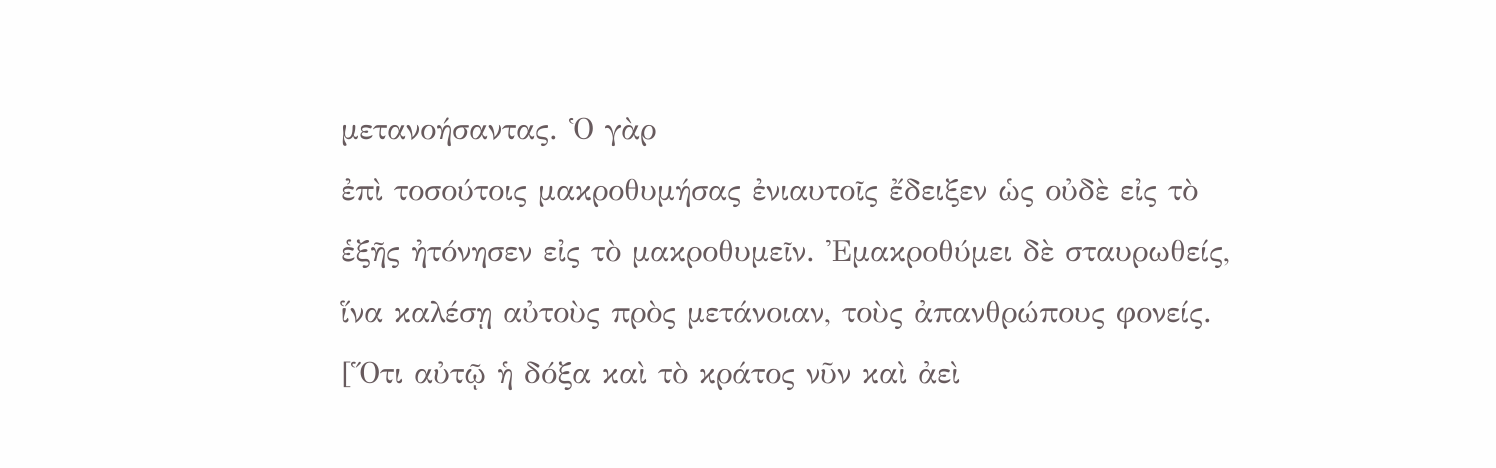μετανοήσαντας. Ὁ γὰρ
ἐπὶ τοσούτοις μακροθυμήσας ἐνιαυτοῖς ἔδειξεν ὡς οὐδὲ εἰς τὸ
ἑξῆς ἠτόνησεν εἰς τὸ μακροθυμεῖν. Ἐμακροθύμει δὲ σταυρωθείς,
ἵνα καλέσῃ αὐτοὺς πρὸς μετάνοιαν, τοὺς ἀπανθρώπους φονείς.
[Ὅτι αὐτῷ ἡ δόξα καὶ τὸ κράτος νῦν καὶ ἀεὶ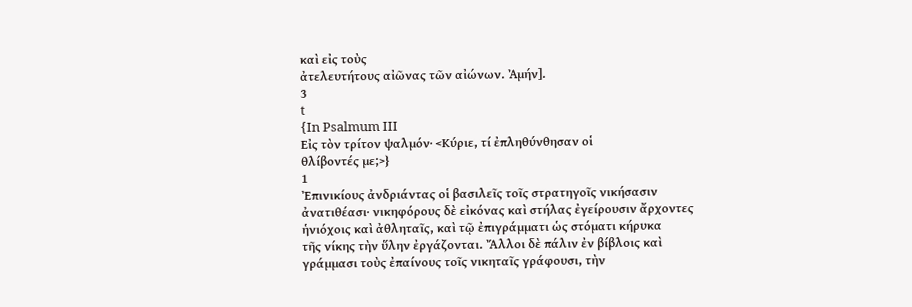καὶ εἰς τοὺς
ἀτελευτήτους αἰῶνας τῶν αἰώνων. Ἀμήν].
3
t
{In Psalmum III
Εἰς τὸν τρίτον ψαλμόν· <Κύριε, τί ἐπληθύνθησαν οἱ
θλίβοντές με;>}
1
Ἐπινικίους ἀνδριάντας οἱ βασιλεῖς τοῖς στρατηγοῖς νικήσασιν
ἀνατιθέασι· νικηφόρους δὲ εἰκόνας καὶ στήλας ἐγείρουσιν ἄρχοντες
ἡνιόχοις καὶ ἀθληταῖς, καὶ τῷ ἐπιγράμματι ὡς στόματι κήρυκα
τῆς νίκης τὴν ὕλην ἐργάζονται. Ἄλλοι δὲ πάλιν ἐν βίβλοις καὶ
γράμμασι τοὺς ἐπαίνους τοῖς νικηταῖς γράφουσι, τὴν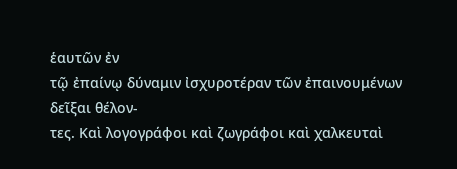ἑαυτῶν ἐν
τῷ ἐπαίνῳ δύναμιν ἰσχυροτέραν τῶν ἐπαινουμένων δεῖξαι θέλον-
τες. Καὶ λογογράφοι καὶ ζωγράφοι καὶ χαλκευταὶ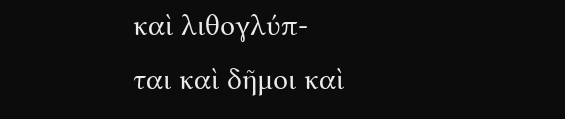καὶ λιθογλύπ-
ται καὶ δῆμοι καὶ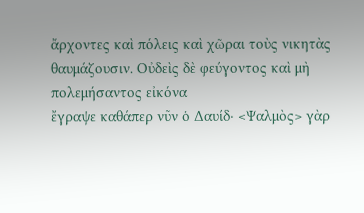ἄρχοντες καὶ πόλεις καὶ χῶραι τοὺς νικητὰς
θαυμάζουσιν. Οὐδεὶς δὲ φεύγοντος καὶ μὴ πολεμήσαντος εἰκόνα
ἔγραψε καθάπερ νῦν ὁ Δαυίδ· <Ψαλμὸς> γὰρ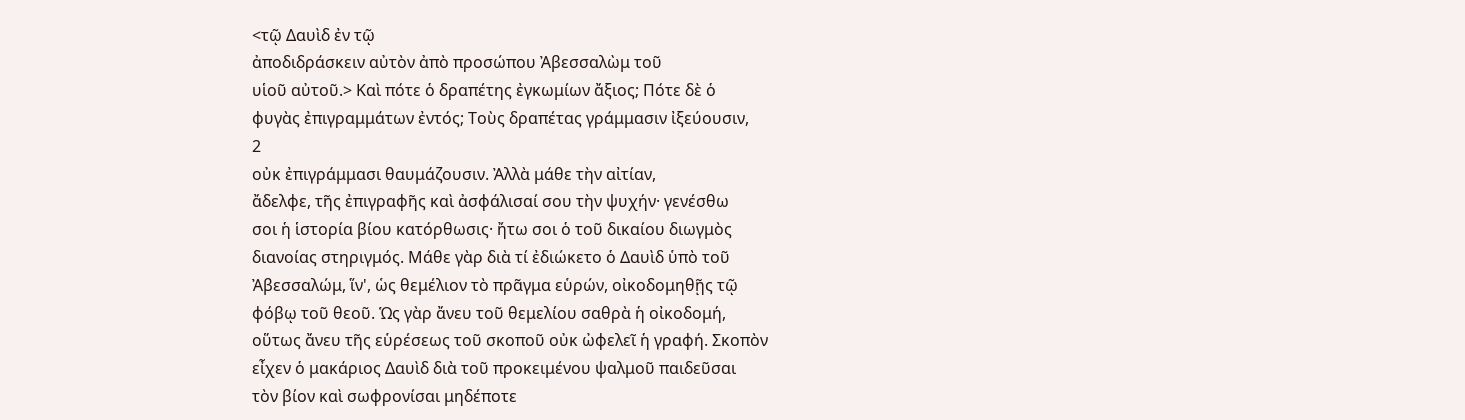<τῷ Δαυὶδ ἐν τῷ
ἀποδιδράσκειν αὐτὸν ἀπὸ προσώπου Ἀβεσσαλὼμ τοῦ
υἱοῦ αὐτοῦ.> Καὶ πότε ὁ δραπέτης ἐγκωμίων ἄξιος; Πότε δὲ ὁ
φυγὰς ἐπιγραμμάτων ἐντός; Τοὺς δραπέτας γράμμασιν ἰξεύουσιν,
2
οὐκ ἐπιγράμμασι θαυμάζουσιν. Ἀλλὰ μάθε τὴν αἰτίαν,
ἄδελφε, τῆς ἐπιγραφῆς καὶ ἀσφάλισαί σου τὴν ψυχήν· γενέσθω
σοι ἡ ἱστορία βίου κατόρθωσις· ἤτω σοι ὁ τοῦ δικαίου διωγμὸς
διανοίας στηριγμός. Μάθε γὰρ διὰ τί ἐδιώκετο ὁ Δαυὶδ ὑπὸ τοῦ
Ἀβεσσαλώμ, ἵν', ὡς θεμέλιον τὸ πρᾶγμα εὑρών, οἰκοδομηθῇς τῷ
φόβῳ τοῦ θεοῦ. Ὡς γὰρ ἄνευ τοῦ θεμελίου σαθρὰ ἡ οἰκοδομή,
οὕτως ἄνευ τῆς εὑρέσεως τοῦ σκοποῦ οὐκ ὠφελεῖ ἡ γραφή. Σκοπὸν
εἶχεν ὁ μακάριος Δαυὶδ διὰ τοῦ προκειμένου ψαλμοῦ παιδεῦσαι
τὸν βίον καὶ σωφρονίσαι μηδέποτε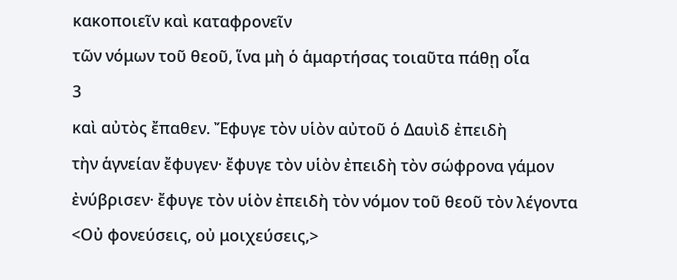κακοποιεῖν καὶ καταφρονεῖν
τῶν νόμων τοῦ θεοῦ, ἵνα μὴ ὁ ἁμαρτήσας τοιαῦτα πάθῃ οἷα
3
καὶ αὐτὸς ἔπαθεν. Ἔφυγε τὸν υἱὸν αὐτοῦ ὁ Δαυὶδ ἐπειδὴ
τὴν ἁγνείαν ἔφυγεν· ἔφυγε τὸν υἱὸν ἐπειδὴ τὸν σώφρονα γάμον
ἐνύβρισεν· ἔφυγε τὸν υἱὸν ἐπειδὴ τὸν νόμον τοῦ θεοῦ τὸν λέγοντα
<Οὐ φονεύσεις, οὐ μοιχεύσεις,>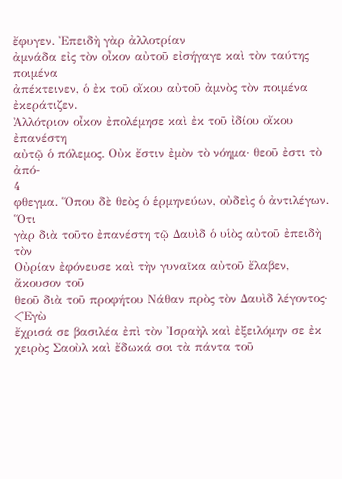ἔφυγεν. Ἐπειδὴ γὰρ ἀλλοτρίαν
ἀμνάδα εἰς τὸν οἶκον αὐτοῦ εἰσήγαγε καὶ τὸν ταύτης ποιμένα
ἀπέκτεινεν, ὁ ἐκ τοῦ οἴκου αὐτοῦ ἀμνὸς τὸν ποιμένα ἐκεράτιζεν.
Ἀλλότριον οἶκον ἐπολέμησε καὶ ἐκ τοῦ ἰδίου οἴκου ἐπανέστη
αὐτῷ ὁ πόλεμος. Οὐκ ἔστιν ἐμὸν τὸ νόημα· θεοῦ ἐστι τὸ ἀπό-
4
φθεγμα. Ὅπου δὲ θεὸς ὁ ἑρμηνεύων, οὐδεὶς ὁ ἀντιλέγων. Ὅτι
γὰρ διὰ τοῦτο ἐπανέστη τῷ Δαυὶδ ὁ υἱὸς αὐτοῦ ἐπειδὴ τὸν
Οὐρίαν ἐφόνευσε καὶ τὴν γυναῖκα αὐτοῦ ἔλαβεν, ἄκουσον τοῦ
θεοῦ διὰ τοῦ προφήτου Νάθαν πρὸς τὸν Δαυὶδ λέγοντος· <Ἐγὼ
ἔχρισά σε βασιλέα ἐπὶ τὸν Ἰσραὴλ καὶ ἐξειλόμην σε ἐκ
χειρὸς Σαοὺλ καὶ ἔδωκά σοι τὰ πάντα τοῦ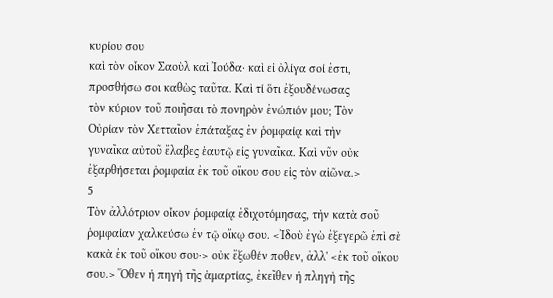κυρίου σου
καὶ τὸν οἶκον Σαοὺλ καὶ Ἰούδα· καὶ εἰ ὀλίγα σοί ἐστι,
προσθήσω σοι καθὼς ταῦτα. Καὶ τί ὅτι ἐξουδένωσας
τὸν κύριον τοῦ ποιῆσαι τὸ πονηρὸν ἐνώπιόν μου; Τὸν
Οὐρίαν τὸν Χετταῖον ἐπάταξας ἐν ῥομφαίᾳ καὶ τὴν
γυναῖκα αὐτοῦ ἔλαβες ἑαυτῷ εἰς γυναῖκα. Καὶ νῦν οὐκ
ἐξαρθήσεται ῥομφαία ἐκ τοῦ οἴκου σου εἰς τὸν αἰῶνα.>
5
Τὸν ἀλλότριον οἶκον ῥομφαίᾳ ἐδιχοτόμησας, τὴν κατὰ σοῦ
ῥομφαίαν χαλκεύσω ἐν τῷ οἴκῳ σου. <Ἰδοὺ ἐγὼ ἐξεγερῶ ἐπὶ σὲ
κακὰ ἐκ τοῦ οἴκου σου·> οὐκ ἔξωθέν ποθεν, ἀλλ' <ἐκ τοῦ οἴκου
σου.> Ὅθεν ἡ πηγὴ τῆς ἁμαρτίας, ἐκεῖθεν ἡ πληγὴ τῆς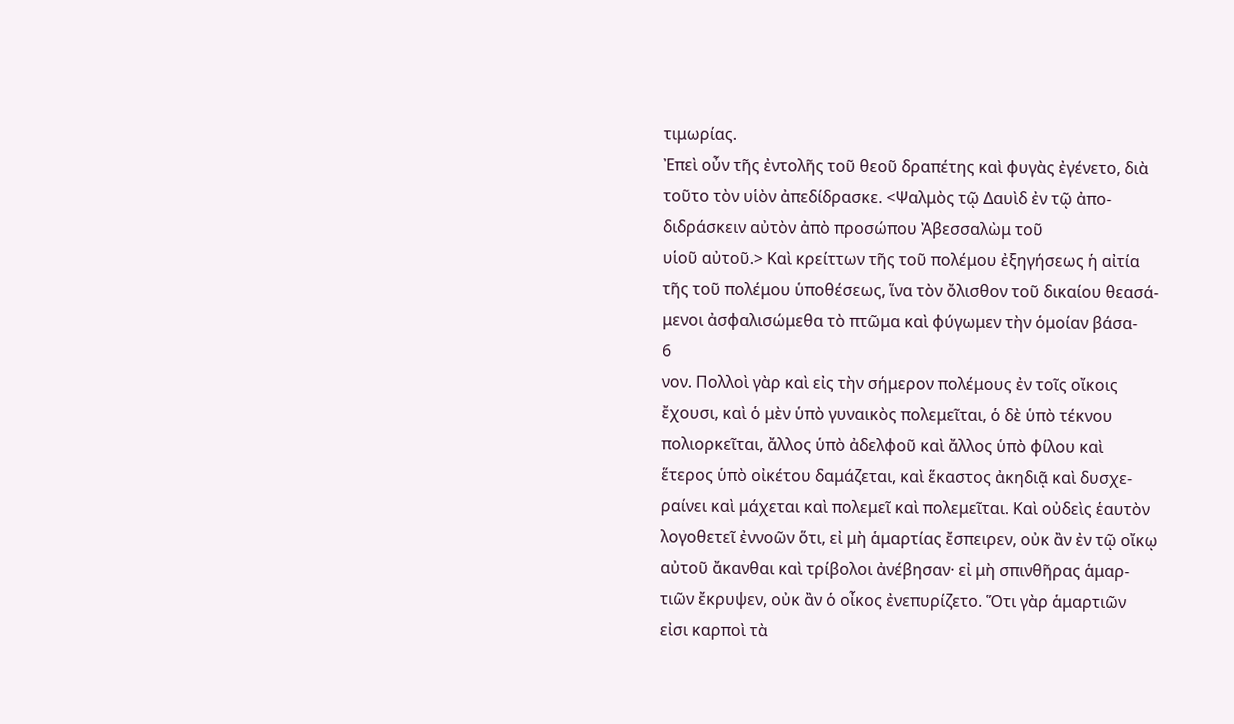τιμωρίας.
Ἐπεὶ οὖν τῆς ἐντολῆς τοῦ θεοῦ δραπέτης καὶ φυγὰς ἐγένετο, διὰ
τοῦτο τὸν υἱὸν ἀπεδίδρασκε. <Ψαλμὸς τῷ Δαυὶδ ἐν τῷ ἀπο-
διδράσκειν αὐτὸν ἀπὸ προσώπου Ἀβεσσαλὼμ τοῦ
υἱοῦ αὐτοῦ.> Καὶ κρείττων τῆς τοῦ πολέμου ἐξηγήσεως ἡ αἰτία
τῆς τοῦ πολέμου ὑποθέσεως, ἵνα τὸν ὄλισθον τοῦ δικαίου θεασά-
μενοι ἀσφαλισώμεθα τὸ πτῶμα καὶ φύγωμεν τὴν ὁμοίαν βάσα-
6
νον. Πολλοὶ γὰρ καὶ εἰς τὴν σήμερον πολέμους ἐν τοῖς οἴκοις
ἔχουσι, καὶ ὁ μὲν ὑπὸ γυναικὸς πολεμεῖται, ὁ δὲ ὑπὸ τέκνου
πολιορκεῖται, ἄλλος ὑπὸ ἀδελφοῦ καὶ ἄλλος ὑπὸ φίλου καὶ
ἕτερος ὑπὸ οἰκέτου δαμάζεται, καὶ ἕκαστος ἀκηδιᾷ καὶ δυσχε-
ραίνει καὶ μάχεται καὶ πολεμεῖ καὶ πολεμεῖται. Καὶ οὐδεὶς ἑαυτὸν
λογοθετεῖ ἐννοῶν ὅτι, εἰ μὴ ἁμαρτίας ἔσπειρεν, οὐκ ἂν ἐν τῷ οἴκῳ
αὐτοῦ ἄκανθαι καὶ τρίβολοι ἀνέβησαν· εἰ μὴ σπινθῆρας ἁμαρ-
τιῶν ἔκρυψεν, οὐκ ἂν ὁ οἶκος ἐνεπυρίζετο. Ὅτι γὰρ ἁμαρτιῶν
εἰσι καρποὶ τὰ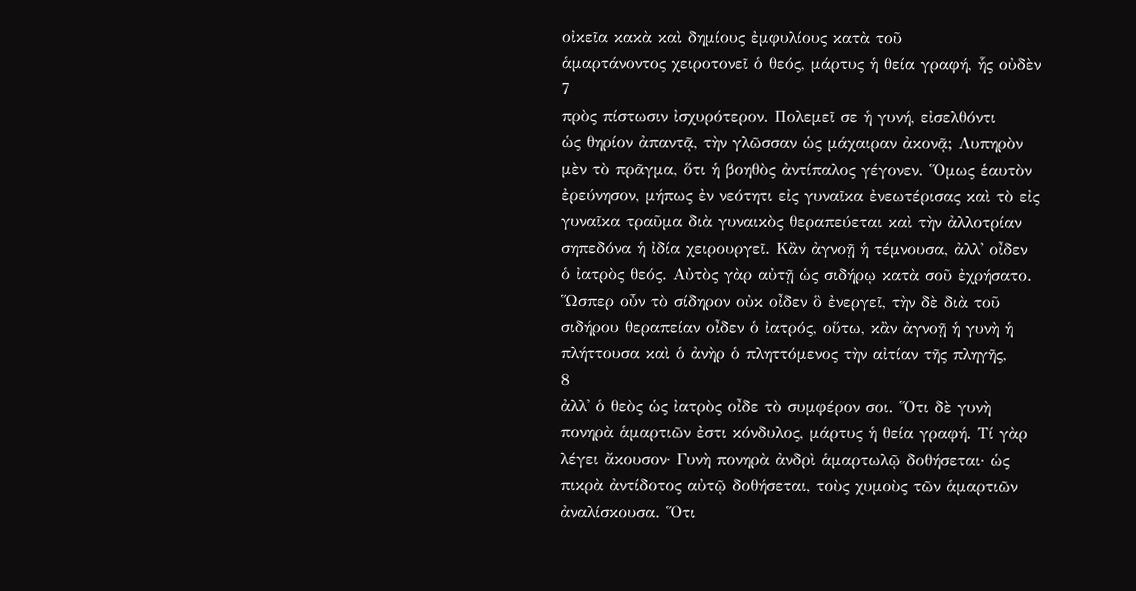οἰκεῖα κακὰ καὶ δημίους ἐμφυλίους κατὰ τοῦ
ἁμαρτάνοντος χειροτονεῖ ὁ θεός, μάρτυς ἡ θεία γραφή, ἧς οὐδὲν
7
πρὸς πίστωσιν ἰσχυρότερον. Πολεμεῖ σε ἡ γυνή, εἰσελθόντι
ὡς θηρίον ἀπαντᾷ, τὴν γλῶσσαν ὡς μάχαιραν ἀκονᾷ; Λυπηρὸν
μὲν τὸ πρᾶγμα, ὅτι ἡ βοηθὸς ἀντίπαλος γέγονεν. Ὅμως ἑαυτὸν
ἐρεύνησον, μήπως ἐν νεότητι εἰς γυναῖκα ἐνεωτέρισας καὶ τὸ εἰς
γυναῖκα τραῦμα διὰ γυναικὸς θεραπεύεται καὶ τὴν ἀλλοτρίαν
σηπεδόνα ἡ ἰδία χειρουργεῖ. Κἂν ἀγνοῇ ἡ τέμνουσα, ἀλλ' οἶδεν
ὁ ἰατρὸς θεός. Αὐτὸς γὰρ αὐτῇ ὡς σιδήρῳ κατὰ σοῦ ἐχρήσατο.
Ὥσπερ οὖν τὸ σίδηρον οὐκ οἶδεν ὃ ἐνεργεῖ, τὴν δὲ διὰ τοῦ
σιδήρου θεραπείαν οἶδεν ὁ ἰατρός, οὕτω, κἂν ἀγνοῇ ἡ γυνὴ ἡ
πλήττουσα καὶ ὁ ἀνὴρ ὁ πληττόμενος τὴν αἰτίαν τῆς πληγῆς,
8
ἀλλ' ὁ θεὸς ὡς ἰατρὸς οἶδε τὸ συμφέρον σοι. Ὅτι δὲ γυνὴ
πονηρὰ ἁμαρτιῶν ἐστι κόνδυλος, μάρτυς ἡ θεία γραφή. Τί γὰρ
λέγει ἄκουσον· Γυνὴ πονηρὰ ἀνδρὶ ἁμαρτωλῷ δοθήσεται· ὡς
πικρὰ ἀντίδοτος αὐτῷ δοθήσεται, τοὺς χυμοὺς τῶν ἁμαρτιῶν
ἀναλίσκουσα. Ὅτι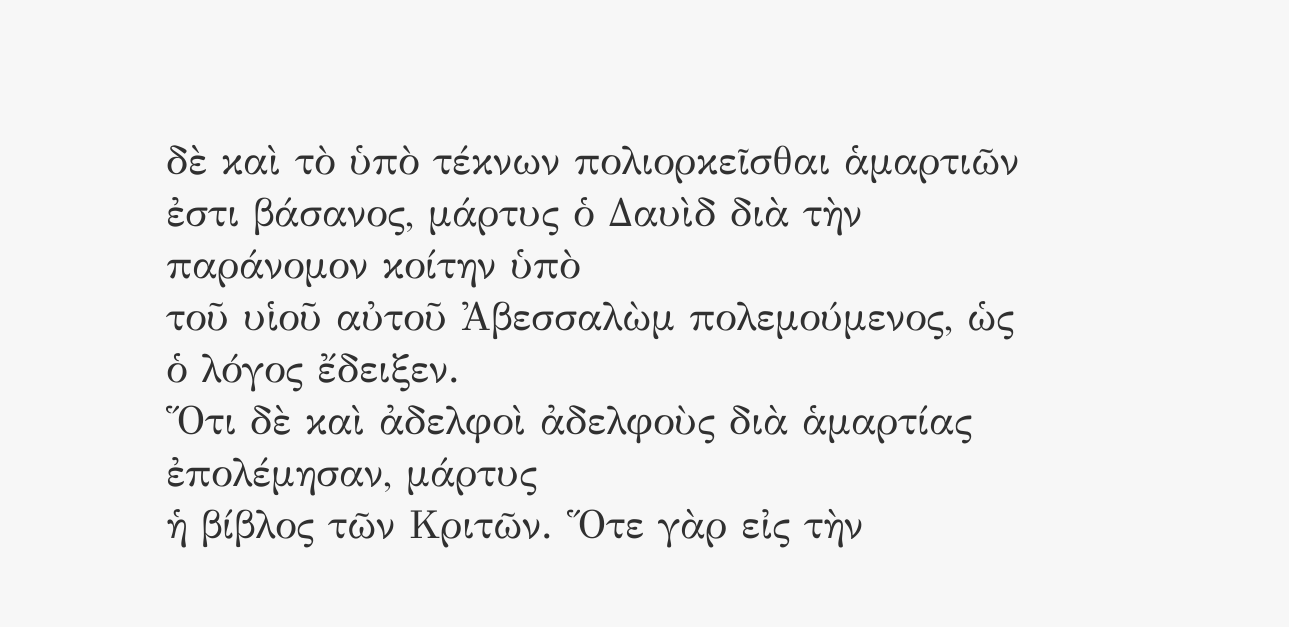δὲ καὶ τὸ ὑπὸ τέκνων πολιορκεῖσθαι ἁμαρτιῶν
ἐστι βάσανος, μάρτυς ὁ Δαυὶδ διὰ τὴν παράνομον κοίτην ὑπὸ
τοῦ υἱοῦ αὐτοῦ Ἀβεσσαλὼμ πολεμούμενος, ὡς ὁ λόγος ἔδειξεν.
Ὅτι δὲ καὶ ἀδελφοὶ ἀδελφοὺς διὰ ἁμαρτίας ἐπολέμησαν, μάρτυς
ἡ βίβλος τῶν Κριτῶν. Ὅτε γὰρ εἰς τὴν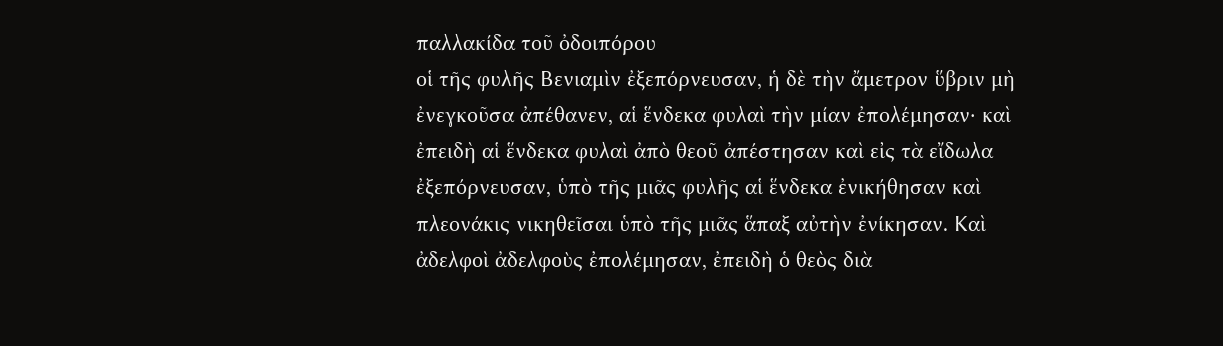παλλακίδα τοῦ ὀδοιπόρου
οἱ τῆς φυλῆς Βενιαμὶν ἐξεπόρνευσαν, ἡ δὲ τὴν ἄμετρον ὕβριν μὴ
ἐνεγκοῦσα ἀπέθανεν, αἱ ἕνδεκα φυλαὶ τὴν μίαν ἐπολέμησαν· καὶ
ἐπειδὴ αἱ ἕνδεκα φυλαὶ ἀπὸ θεοῦ ἀπέστησαν καὶ εἰς τὰ εἴδωλα
ἐξεπόρνευσαν, ὑπὸ τῆς μιᾶς φυλῆς αἱ ἕνδεκα ἐνικήθησαν καὶ
πλεονάκις νικηθεῖσαι ὑπὸ τῆς μιᾶς ἅπαξ αὐτὴν ἐνίκησαν. Καὶ
ἀδελφοὶ ἀδελφοὺς ἐπολέμησαν, ἐπειδὴ ὁ θεὸς διὰ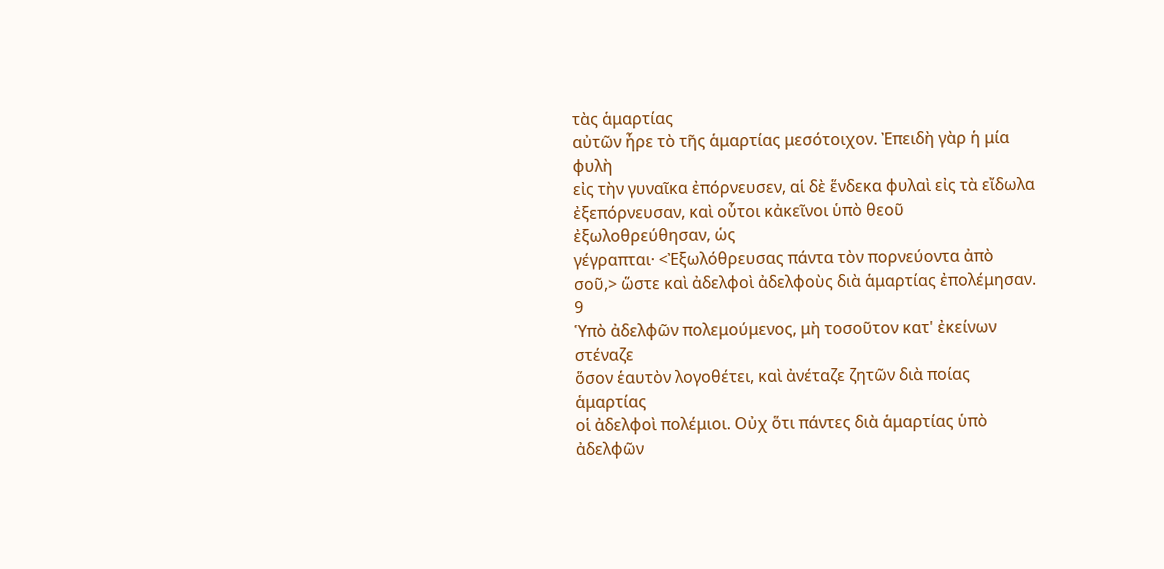τὰς ἁμαρτίας
αὐτῶν ἦρε τὸ τῆς ἁμαρτίας μεσότοιχον. Ἐπειδὴ γὰρ ἡ μία φυλὴ
εἰς τὴν γυναῖκα ἐπόρνευσεν, αἱ δὲ ἕνδεκα φυλαὶ εἰς τὰ εἴδωλα
ἐξεπόρνευσαν, καὶ οὗτοι κἀκεῖνοι ὑπὸ θεοῦ ἐξωλοθρεύθησαν, ὡς
γέγραπται· <Ἐξωλόθρευσας πάντα τὸν πορνεύοντα ἀπὸ
σοῦ,> ὥστε καὶ ἀδελφοὶ ἀδελφοὺς διὰ ἁμαρτίας ἐπολέμησαν.
9
Ὑπὸ ἀδελφῶν πολεμούμενος, μὴ τοσοῦτον κατ' ἐκείνων στέναζε
ὅσον ἑαυτὸν λογοθέτει, καὶ ἀνέταζε ζητῶν διὰ ποίας ἁμαρτίας
οἱ ἀδελφοὶ πολέμιοι. Οὐχ ὅτι πάντες διὰ ἁμαρτίας ὑπὸ ἀδελφῶν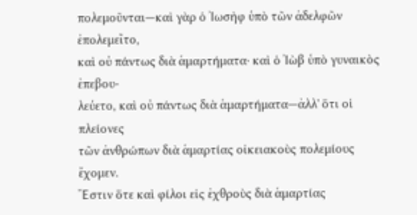πολεμοῦνται—καὶ γὰρ ὁ Ἰωσὴφ ὑπὸ τῶν ἀδελφῶν ἐπολεμεῖτο,
καὶ οὐ πάντως διὰ ἁμαρτήματα· καὶ ὁ Ἰὼβ ὑπὸ γυναικὸς ἐπεβου-
λεύετο, καὶ οὐ πάντως διὰ ἁμαρτήματα—ἀλλ' ὅτι οἱ πλείονες
τῶν ἀνθρώπων διὰ ἁμαρτίας οἰκειακοὺς πολεμίους ἔχομεν.
Ἔστιν ὅτε καὶ φίλοι εἰς ἐχθροὺς διὰ ἁμαρτίας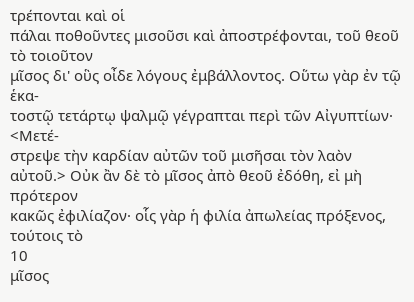τρέπονται καὶ οἱ
πάλαι ποθοῦντες μισοῦσι καὶ ἀποστρέφονται, τοῦ θεοῦ τὸ τοιοῦτον
μῖσος δι' οὓς οἶδε λόγους ἐμβάλλοντος. Οὕτω γὰρ ἐν τῷ ἑκα-
τοστῷ τετάρτῳ ψαλμῷ γέγραπται περὶ τῶν Αἰγυπτίων· <Μετέ-
στρεψε τὴν καρδίαν αὐτῶν τοῦ μισῆσαι τὸν λαὸν
αὐτοῦ.> Οὐκ ἂν δὲ τὸ μῖσος ἀπὸ θεοῦ ἐδόθη, εἰ μὴ πρότερον
κακῶς ἐφιλίαζον· οἷς γὰρ ἡ φιλία ἀπωλείας πρόξενος, τούτοις τὸ
10
μῖσος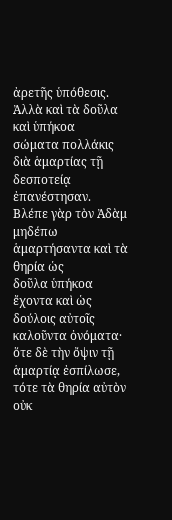ἀρετῆς ὑπόθεσις. Ἀλλὰ καὶ τὰ δοῦλα καὶ ὑπήκοα
σώματα πολλάκις διὰ ἁμαρτίας τῇ δεσποτείᾳ ἐπανέστησαν.
Βλέπε γὰρ τὸν Ἀδὰμ μηδέπω ἁμαρτήσαντα καὶ τὰ θηρία ὡς
δοῦλα ὑπήκοα ἔχοντα καὶ ὡς δούλοις αὐτοῖς καλοῦντα ὀνόματα·
ὅτε δὲ τὴν ὄψιν τῇ ἁμαρτίᾳ ἐσπίλωσε, τότε τὰ θηρία αὐτὸν οὐκ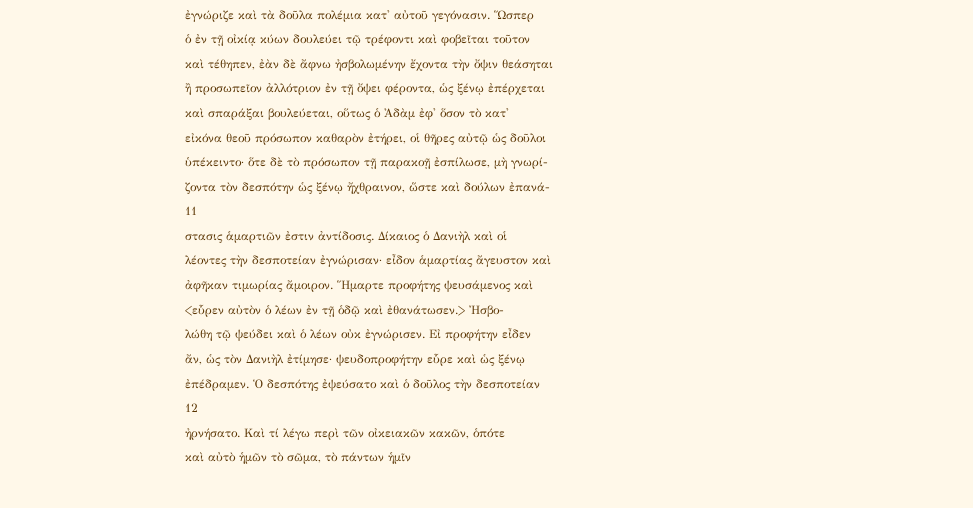ἐγνώριζε καὶ τὰ δοῦλα πολέμια κατ' αὐτοῦ γεγόνασιν. Ὥσπερ
ὁ ἐν τῇ οἰκίᾳ κύων δουλεύει τῷ τρέφοντι καὶ φοβεῖται τοῦτον
καὶ τέθηπεν, ἐὰν δὲ ἄφνω ἠσβολωμένην ἔχοντα τὴν ὄψιν θεάσηται
ἢ προσωπεῖον ἀλλότριον ἐν τῇ ὄψει φέροντα, ὡς ξένῳ ἐπέρχεται
καὶ σπαράξαι βουλεύεται, οὕτως ὁ Ἀδὰμ ἐφ' ὅσον τὸ κατ'
εἰκόνα θεοῦ πρόσωπον καθαρὸν ἐτήρει, οἱ θῆρες αὐτῷ ὡς δοῦλοι
ὑπέκειντο· ὅτε δὲ τὸ πρόσωπον τῇ παρακοῇ ἐσπίλωσε, μὴ γνωρί-
ζοντα τὸν δεσπότην ὡς ξένῳ ἤχθραινον, ὥστε καὶ δούλων ἐπανά-
11
στασις ἁμαρτιῶν ἐστιν ἀντίδοσις. Δίκαιος ὁ Δανιὴλ καὶ οἱ
λέοντες τὴν δεσποτείαν ἐγνώρισαν· εἶδον ἁμαρτίας ἄγευστον καὶ
ἀφῆκαν τιμωρίας ἄμοιρον. Ἥμαρτε προφήτης ψευσάμενος καὶ
<εὗρεν αὐτὸν ὁ λέων ἐν τῇ ὁδῷ καὶ ἐθανάτωσεν.> Ἠσβο-
λώθη τῷ ψεύδει καὶ ὁ λέων οὐκ ἐγνώρισεν. Εἰ προφήτην εἶδεν
ἄν, ὡς τὸν Δανιὴλ ἐτίμησε· ψευδοπροφήτην εὗρε καὶ ὡς ξένῳ
ἐπέδραμεν. Ὁ δεσπότης ἐψεύσατο καὶ ὁ δοῦλος τὴν δεσποτείαν
12
ἠρνήσατο. Καὶ τί λέγω περὶ τῶν οἰκειακῶν κακῶν, ὁπότε
καὶ αὐτὸ ἡμῶν τὸ σῶμα, τὸ πάντων ἡμῖν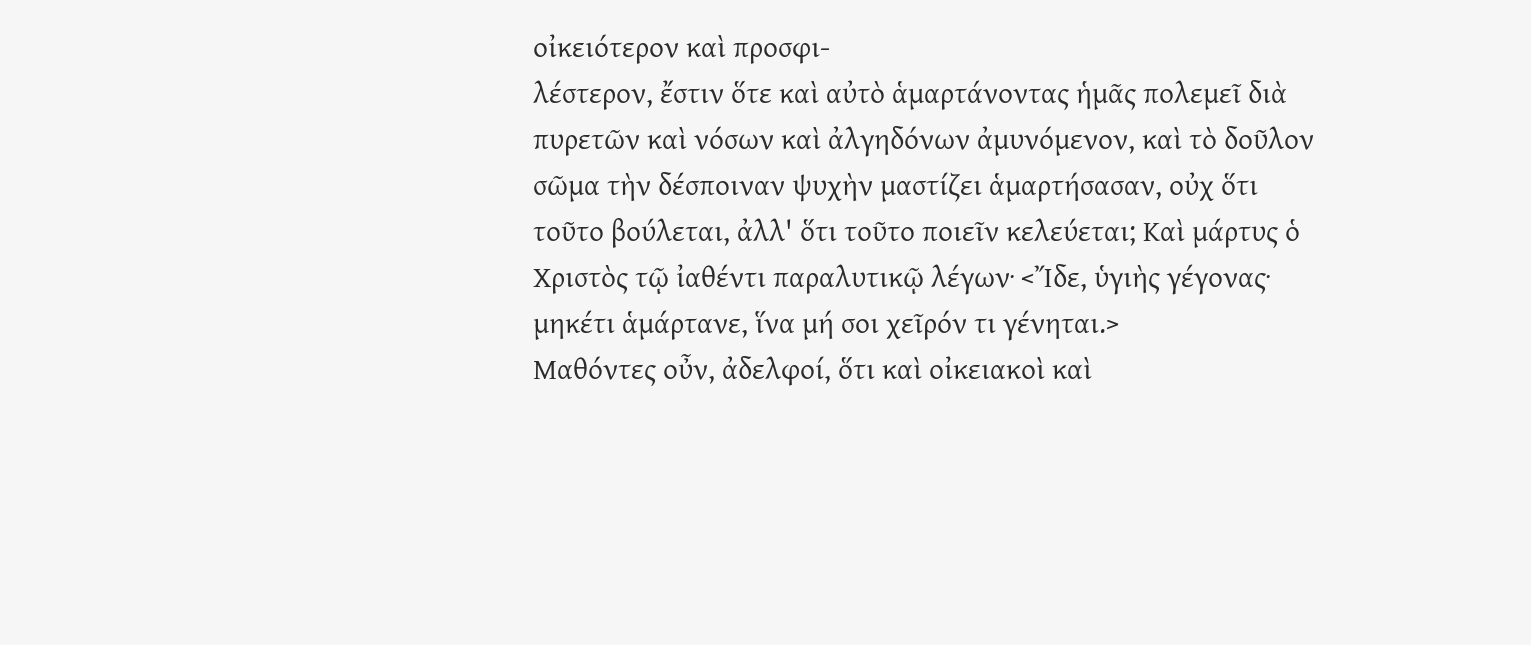οἰκειότερον καὶ προσφι-
λέστερον, ἔστιν ὅτε καὶ αὐτὸ ἁμαρτάνοντας ἡμᾶς πολεμεῖ διὰ
πυρετῶν καὶ νόσων καὶ ἀλγηδόνων ἀμυνόμενον, καὶ τὸ δοῦλον
σῶμα τὴν δέσποιναν ψυχὴν μαστίζει ἁμαρτήσασαν, οὐχ ὅτι
τοῦτο βούλεται, ἀλλ' ὅτι τοῦτο ποιεῖν κελεύεται; Καὶ μάρτυς ὁ
Χριστὸς τῷ ἰαθέντι παραλυτικῷ λέγων· <Ἴδε, ὑγιὴς γέγονας·
μηκέτι ἁμάρτανε, ἵνα μή σοι χεῖρόν τι γένηται.>
Μαθόντες οὖν, ἀδελφοί, ὅτι καὶ οἰκειακοὶ καὶ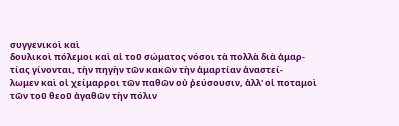συγγενικοὶ καὶ
δουλικοὶ πόλεμοι καὶ αἱ τοῦ σώματος νόσοι τὰ πολλὰ διὰ ἁμαρ-
τίας γίνονται, τὴν πηγὴν τῶν κακῶν τὴν ἁμαρτίαν ἀναστεί-
λωμεν καὶ οἱ χείμαρροι τῶν παθῶν οὐ ῥεύσουσιν, ἀλλ' οἱ ποταμοὶ
τῶν τοῦ θεοῦ ἀγαθῶν τὴν πόλιν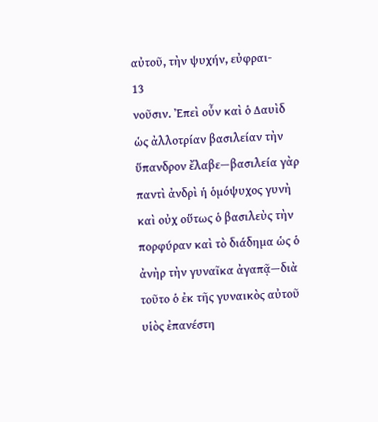αὐτοῦ, τὴν ψυχήν, εὐφραι-
13
νοῦσιν. Ἐπεὶ οὖν καὶ ὁ Δαυὶδ ὡς ἀλλοτρίαν βασιλείαν τὴν
ὕπανδρον ἔλαβε—βασιλεία γὰρ παντὶ ἀνδρὶ ἡ ὁμόψυχος γυνὴ
καὶ οὐχ οὕτως ὁ βασιλεὺς τὴν πορφύραν καὶ τὸ διάδημα ὡς ὁ
ἀνὴρ τὴν γυναῖκα ἀγαπᾷ—διὰ τοῦτο ὁ ἐκ τῆς γυναικὸς αὐτοῦ
υἱὸς ἐπανέστη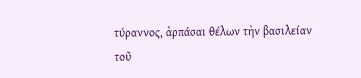τύραννος, ἁρπάσαι θέλων τὴν βασιλείαν τοῦ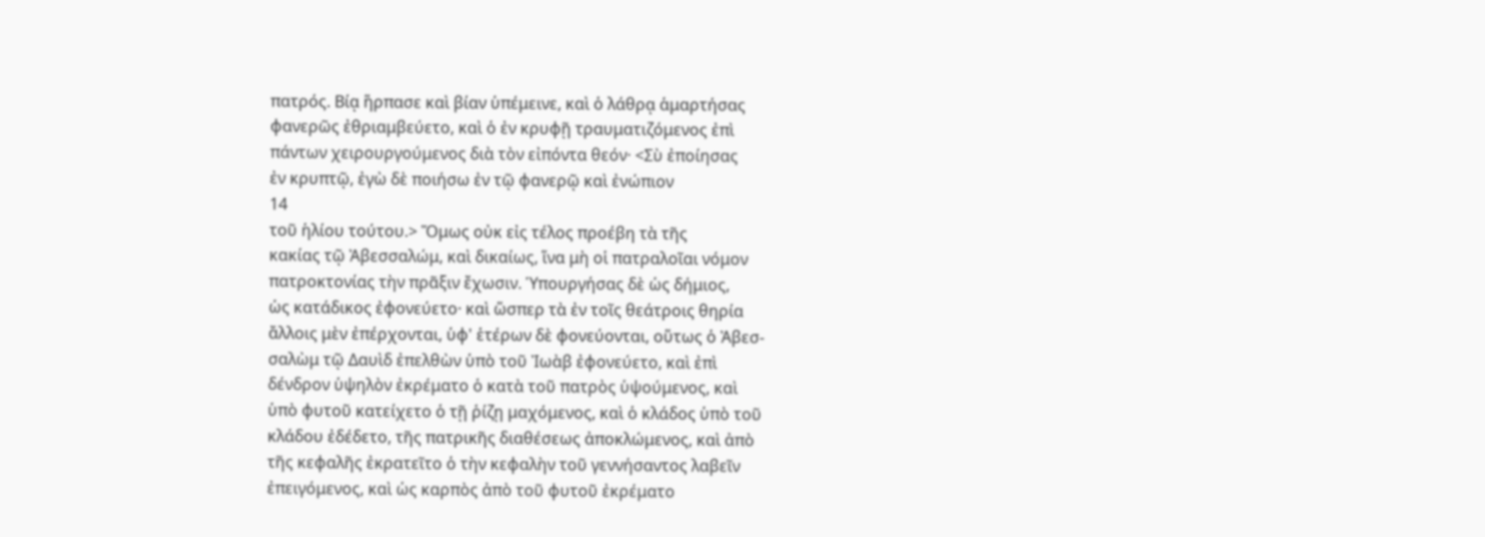πατρός. Βίᾳ ἥρπασε καὶ βίαν ὑπέμεινε, καὶ ὁ λάθρᾳ ἁμαρτήσας
φανερῶς ἐθριαμβεύετο, καὶ ὁ ἐν κρυφῇ τραυματιζόμενος ἐπὶ
πάντων χειρουργούμενος διὰ τὸν εἰπόντα θεόν· <Σὺ ἐποίησας
ἐν κρυπτῷ, ἐγὼ δὲ ποιήσω ἐν τῷ φανερῷ καὶ ἐνώπιον
14
τοῦ ἡλίου τούτου.> Ὅμως οὐκ εἰς τέλος προέβη τὰ τῆς
κακίας τῷ Ἀβεσσαλώμ, καὶ δικαίως, ἵνα μὴ οἱ πατραλοῖαι νόμον
πατροκτονίας τὴν πρᾶξιν ἔχωσιν. Ὑπουργήσας δὲ ὡς δήμιος,
ὡς κατάδικος ἐφονεύετο· καὶ ὥσπερ τὰ ἐν τοῖς θεάτροις θηρία
ἄλλοις μὲν ἐπέρχονται, ὑφ' ἑτέρων δὲ φονεύονται, οὕτως ὁ Ἀβεσ-
σαλὼμ τῷ Δαυὶδ ἐπελθὼν ὑπὸ τοῦ Ἰωὰβ ἐφονεύετο, καὶ ἐπὶ
δένδρον ὑψηλὸν ἐκρέματο ὁ κατὰ τοῦ πατρὸς ὑψούμενος, καὶ
ὑπὸ φυτοῦ κατείχετο ὁ τῇ ῥίζῃ μαχόμενος, καὶ ὁ κλάδος ὑπὸ τοῦ
κλάδου ἐδέδετο, τῆς πατρικῆς διαθέσεως ἀποκλώμενος, καὶ ἀπὸ
τῆς κεφαλῆς ἐκρατεῖτο ὁ τὴν κεφαλὴν τοῦ γεννήσαντος λαβεῖν
ἐπειγόμενος, καὶ ὡς καρπὸς ἀπὸ τοῦ φυτοῦ ἐκρέματο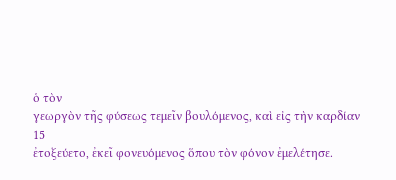ὁ τὸν
γεωργὸν τῆς φύσεως τεμεῖν βουλόμενος, καὶ εἰς τὴν καρδίαν
15
ἐτοξεύετο, ἐκεῖ φονευόμενος ὅπου τὸν φόνον ἐμελέτησε.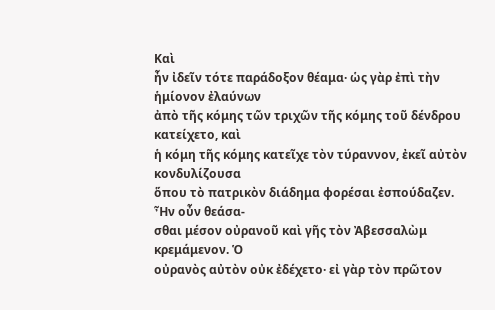Καὶ
ἦν ἰδεῖν τότε παράδοξον θέαμα· ὡς γὰρ ἐπὶ τὴν ἡμίονον ἐλαύνων
ἀπὸ τῆς κόμης τῶν τριχῶν τῆς κόμης τοῦ δένδρου κατείχετο, καὶ
ἡ κόμη τῆς κόμης κατεῖχε τὸν τύραννον, ἐκεῖ αὐτὸν κονδυλίζουσα
ὅπου τὸ πατρικὸν διάδημα φορέσαι ἐσπούδαζεν. Ἦν οὖν θεάσα-
σθαι μέσον οὐρανοῦ καὶ γῆς τὸν Ἀβεσσαλὼμ κρεμάμενον. Ὁ
οὐρανὸς αὐτὸν οὐκ ἐδέχετο· εἰ γὰρ τὸν πρῶτον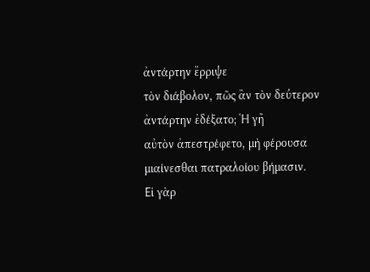ἀντάρτην ἔρριψε
τὸν διάβολον, πῶς ἂν τὸν δεύτερον ἀντάρτην ἐδέξατο; Ἡ γῆ
αὐτὸν ἀπεστρέφετο, μὴ φέρουσα μιαίνεσθαι πατραλοίου βήμασιν.
Εἰ γὰρ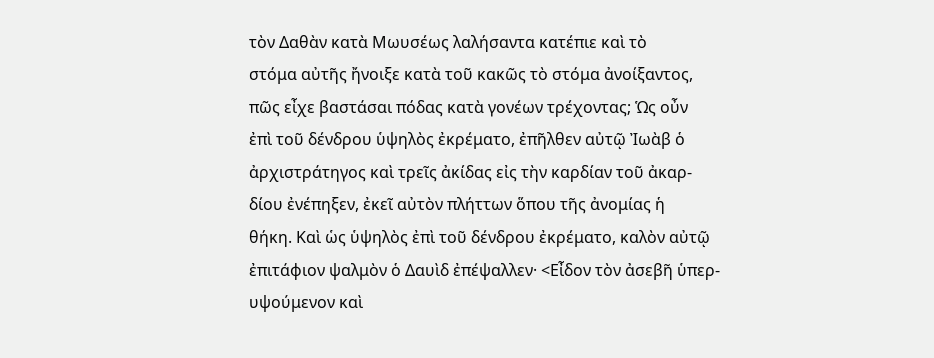τὸν Δαθὰν κατὰ Μωυσέως λαλήσαντα κατέπιε καὶ τὸ
στόμα αὐτῆς ἤνοιξε κατὰ τοῦ κακῶς τὸ στόμα ἀνοίξαντος,
πῶς εἶχε βαστάσαι πόδας κατὰ γονέων τρέχοντας; Ὡς οὖν
ἐπὶ τοῦ δένδρου ὑψηλὸς ἐκρέματο, ἐπῆλθεν αὐτῷ Ἰωὰβ ὁ
ἀρχιστράτηγος καὶ τρεῖς ἀκίδας εἰς τὴν καρδίαν τοῦ ἀκαρ-
δίου ἐνέπηξεν, ἐκεῖ αὐτὸν πλήττων ὅπου τῆς ἀνομίας ἡ
θήκη. Καὶ ὡς ὑψηλὸς ἐπὶ τοῦ δένδρου ἐκρέματο, καλὸν αὐτῷ
ἐπιτάφιον ψαλμὸν ὁ Δαυὶδ ἐπέψαλλεν· <Εἶδον τὸν ἀσεβῆ ὑπερ-
υψούμενον καὶ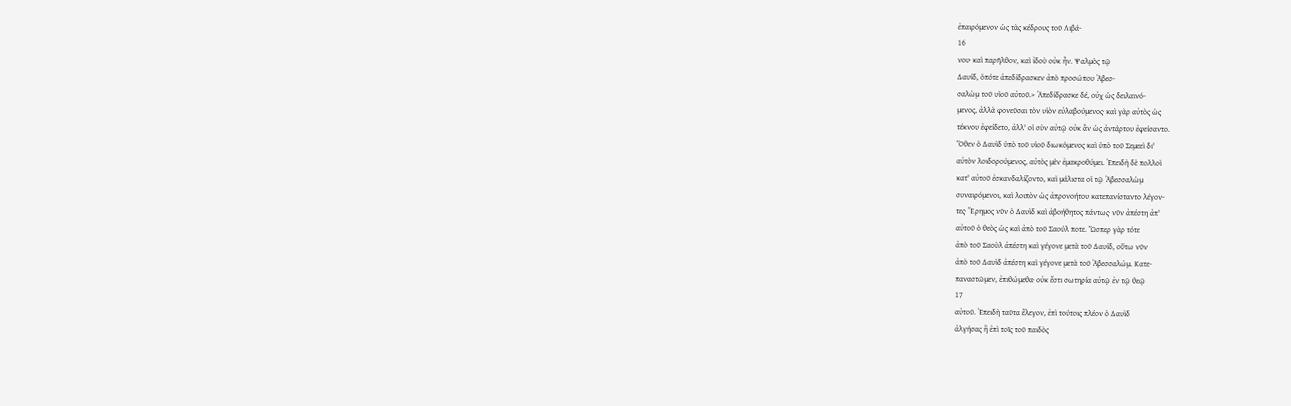ἐπαιρόμενον ὡς τὰς κέδρους τοῦ Λιβά-
16
νου· καὶ παρῆλθον, καὶ ἰδοὺ οὐκ ἦν. Ψαλμὸς τῷ
Δαυίδ, ὁπότε ἀπεδίδρασκεν ἀπὸ προσώπου Ἀβεσ-
σαλὼμ τοῦ υἱοῦ αὐτοῦ.> Ἀπεδίδρασκε δέ, οὐχ ὡς δειλαινό-
μενος, ἀλλὰ φονεῦσαι τὸν υἱὸν εὐλαβούμενος· καὶ γὰρ αὐτὸς ὡς
τέκνου ἐφείδετο, ἀλλ' οἱ σὺν αὐτῷ οὐκ ἂν ὡς ἀντάρτου ἐφείσαντο.
Ὅθεν ὁ Δαυὶδ ὑπὸ τοῦ υἱοῦ διωκόμενος καὶ ὑπὸ τοῦ Σεμεεὶ δι'
αὐτὸν λοιδορούμενος, αὐτὸς μὲν ἐμακροθύμει. Ἐπειδὴ δὲ πολλοὶ
κατ' αὐτοῦ ἐσκανδαλίζοντο, καὶ μάλιστα οἱ τῷ Ἀβεσσαλὼμ
συναιρόμενοι, καὶ λοιπὸν ὡς ἀπρονοήτου κατεπανίσταντο λέγον-
τες· Ἔρημος νῦν ὁ Δαυὶδ καὶ ἀβοήθητος πάντως· νῦν ἀπέστη ἀπ'
αὐτοῦ ὁ θεὸς ὡς καὶ ἀπὸ τοῦ Σαούλ ποτε. Ὥσπερ γὰρ τότε
ἀπὸ τοῦ Σαοὺλ ἀπέστη καὶ γέγονε μετὰ τοῦ Δαυίδ, οὕτω νῦν
ἀπὸ τοῦ Δαυὶδ ἀπέστη καὶ γέγονε μετὰ τοῦ Ἀβεσσαλώμ. Κατε-
παναστῶμεν, ἐπιθώμεθα· οὐκ ἔστι σωτηρία αὐτῷ ἐν τῷ θεῷ
17
αὐτοῦ. Ἐπειδὴ ταῦτα ἔλεγον, ἐπὶ τούτοις πλέον ὁ Δαυὶδ
ἀλγήσας ἢ ἐπὶ τοῖς τοῦ παιδὸς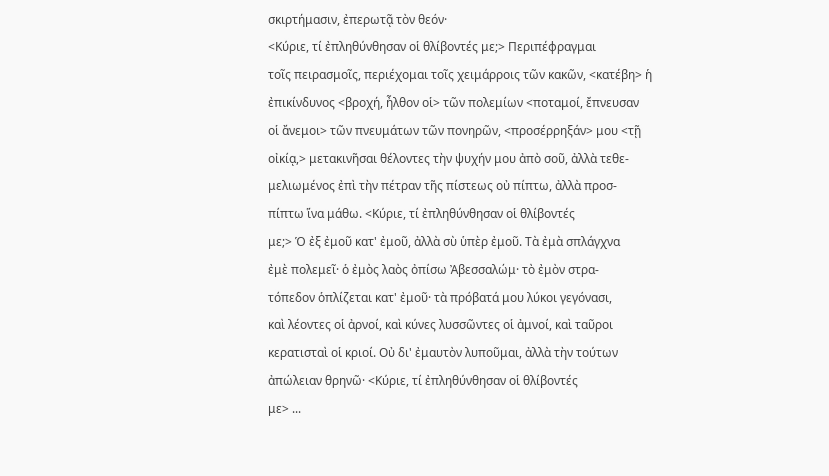σκιρτήμασιν, ἐπερωτᾷ τὸν θεόν·
<Κύριε, τί ἐπληθύνθησαν οἱ θλίβοντές με;> Περιπέφραγμαι
τοῖς πειρασμοῖς, περιέχομαι τοῖς χειμάρροις τῶν κακῶν, <κατέβη> ἡ
ἐπικίνδυνος <βροχή, ἦλθον οἱ> τῶν πολεμίων <ποταμοί, ἔπνευσαν
οἱ ἄνεμοι> τῶν πνευμάτων τῶν πονηρῶν, <προσέρρηξάν> μου <τῇ
οἰκίᾳ,> μετακινῆσαι θέλοντες τὴν ψυχήν μου ἀπὸ σοῦ, ἀλλὰ τεθε-
μελιωμένος ἐπὶ τὴν πέτραν τῆς πίστεως οὐ πίπτω, ἀλλὰ προσ-
πίπτω ἵνα μάθω. <Κύριε, τί ἐπληθύνθησαν οἱ θλίβοντές
με;> Ὁ ἐξ ἐμοῦ κατ' ἐμοῦ, ἀλλὰ σὺ ὑπὲρ ἐμοῦ. Τὰ ἐμὰ σπλάγχνα
ἐμὲ πολεμεῖ· ὁ ἐμὸς λαὸς ὀπίσω Ἀβεσσαλώμ· τὸ ἐμὸν στρα-
τόπεδον ὁπλίζεται κατ' ἐμοῦ· τὰ πρόβατά μου λύκοι γεγόνασι,
καὶ λέοντες οἱ ἀρνοί, καὶ κύνες λυσσῶντες οἱ ἀμνοί, καὶ ταῦροι
κερατισταὶ οἱ κριοί. Οὐ δι' ἐμαυτὸν λυποῦμαι, ἀλλὰ τὴν τούτων
ἀπώλειαν θρηνῶ· <Κύριε, τί ἐπληθύνθησαν οἱ θλίβοντές
με> ...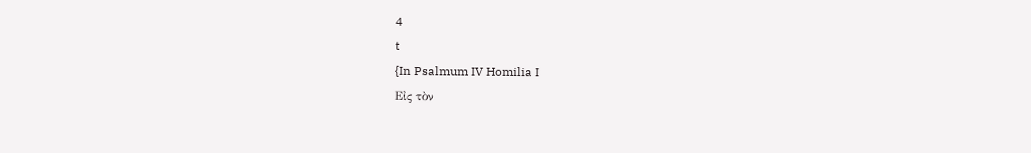4
t
{In Psalmum IV Homilia I
Εἰς τὸν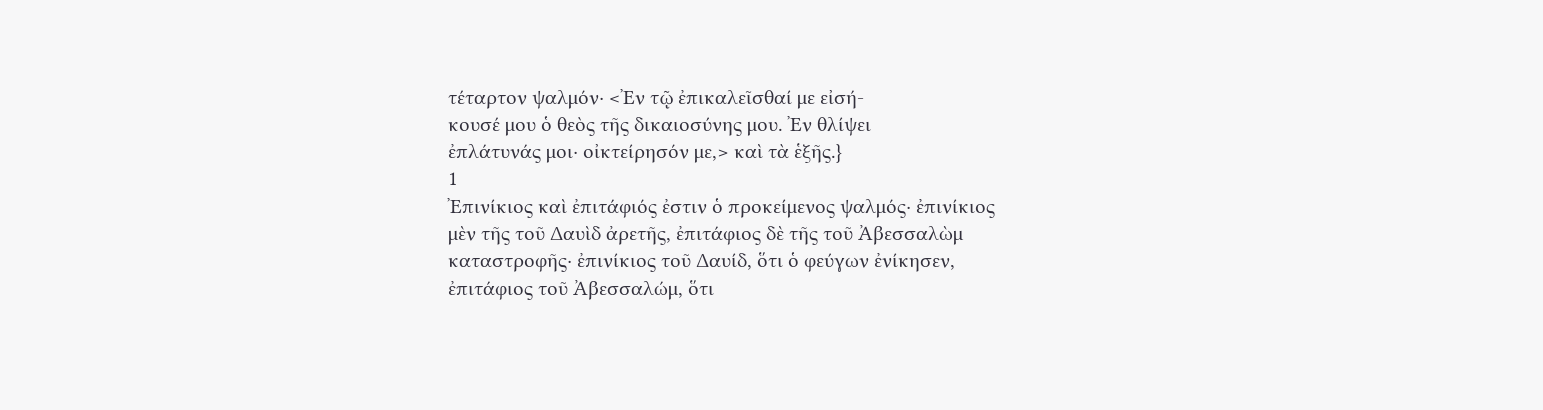τέταρτον ψαλμόν· <Ἐν τῷ ἐπικαλεῖσθαί με εἰσή-
κουσέ μου ὁ θεὸς τῆς δικαιοσύνης μου. Ἐν θλίψει
ἐπλάτυνάς μοι· οἰκτείρησόν με,> καὶ τὰ ἑξῆς.}
1
Ἐπινίκιος καὶ ἐπιτάφιός ἐστιν ὁ προκείμενος ψαλμός· ἐπινίκιος
μὲν τῆς τοῦ Δαυὶδ ἀρετῆς, ἐπιτάφιος δὲ τῆς τοῦ Ἀβεσσαλὼμ
καταστροφῆς· ἐπινίκιος τοῦ Δαυίδ, ὅτι ὁ φεύγων ἐνίκησεν,
ἐπιτάφιος τοῦ Ἀβεσσαλώμ, ὅτι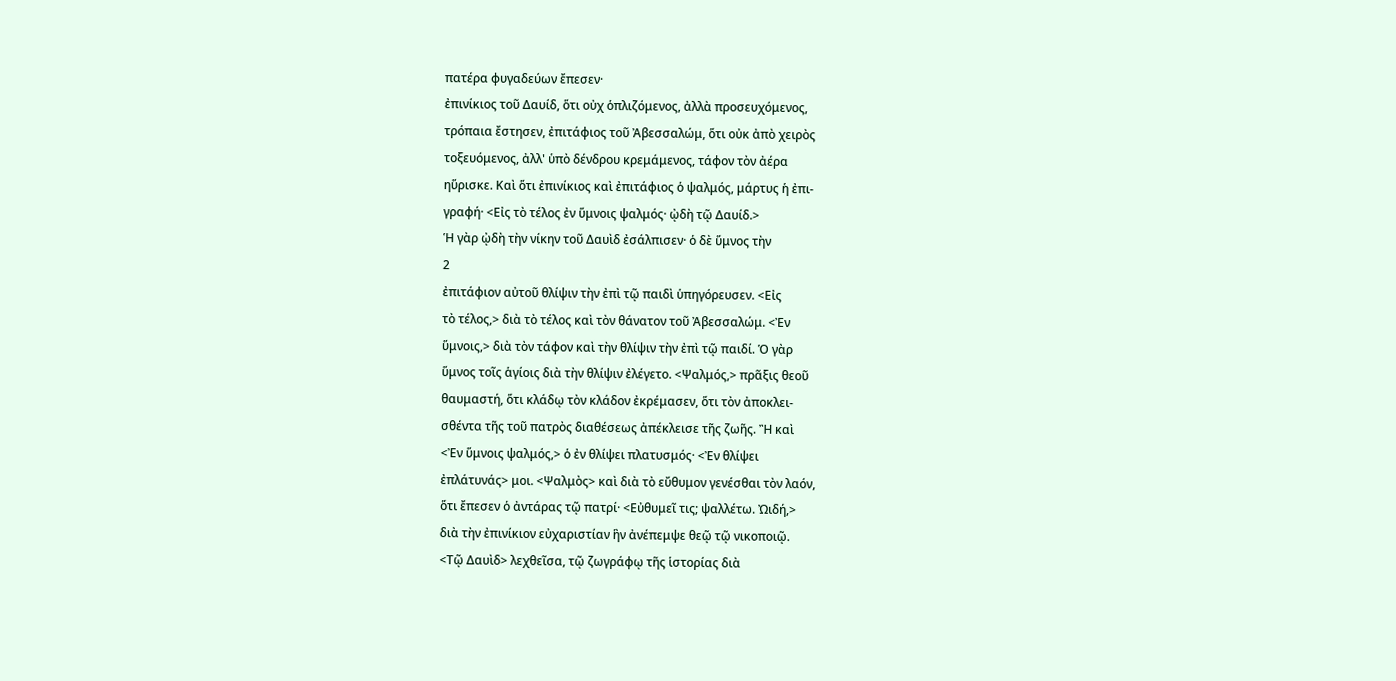πατέρα φυγαδεύων ἔπεσεν·
ἐπινίκιος τοῦ Δαυίδ, ὅτι οὐχ ὁπλιζόμενος, ἀλλὰ προσευχόμενος,
τρόπαια ἔστησεν, ἐπιτάφιος τοῦ Ἀβεσσαλώμ, ὅτι οὐκ ἀπὸ χειρὸς
τοξευόμενος, ἀλλ' ὑπὸ δένδρου κρεμάμενος, τάφον τὸν ἀέρα
ηὕρισκε. Καὶ ὅτι ἐπινίκιος καὶ ἐπιτάφιος ὁ ψαλμός, μάρτυς ἡ ἐπι-
γραφή· <Εἰς τὸ τέλος ἐν ὕμνοις ψαλμός· ᾠδὴ τῷ Δαυίδ.>
Ἡ γὰρ ᾠδὴ τὴν νίκην τοῦ Δαυὶδ ἐσάλπισεν· ὁ δὲ ὕμνος τὴν
2
ἐπιτάφιον αὐτοῦ θλίψιν τὴν ἐπὶ τῷ παιδὶ ὑπηγόρευσεν. <Εἰς
τὸ τέλος,> διὰ τὸ τέλος καὶ τὸν θάνατον τοῦ Ἀβεσσαλώμ. <Ἐν
ὕμνοις,> διὰ τὸν τάφον καὶ τὴν θλίψιν τὴν ἐπὶ τῷ παιδί. Ὁ γὰρ
ὕμνος τοῖς ἁγίοις διὰ τὴν θλίψιν ἐλέγετο. <Ψαλμός,> πρᾶξις θεοῦ
θαυμαστή, ὅτι κλάδῳ τὸν κλάδον ἐκρέμασεν, ὅτι τὸν ἀποκλει-
σθέντα τῆς τοῦ πατρὸς διαθέσεως ἀπέκλεισε τῆς ζωῆς. Ἢ καὶ
<Ἐν ὕμνοις ψαλμός,> ὁ ἐν θλίψει πλατυσμός· <Ἐν θλίψει
ἐπλάτυνάς> μοι. <Ψαλμὸς> καὶ διὰ τὸ εὔθυμον γενέσθαι τὸν λαόν,
ὅτι ἔπεσεν ὁ ἀντάρας τῷ πατρί· <Εὐθυμεῖ τις; ψαλλέτω. Ὠιδή,>
διὰ τὴν ἐπινίκιον εὐχαριστίαν ἣν ἀνέπεμψε θεῷ τῷ νικοποιῷ.
<Τῷ Δαυὶδ> λεχθεῖσα, τῷ ζωγράφῳ τῆς ἱστορίας διὰ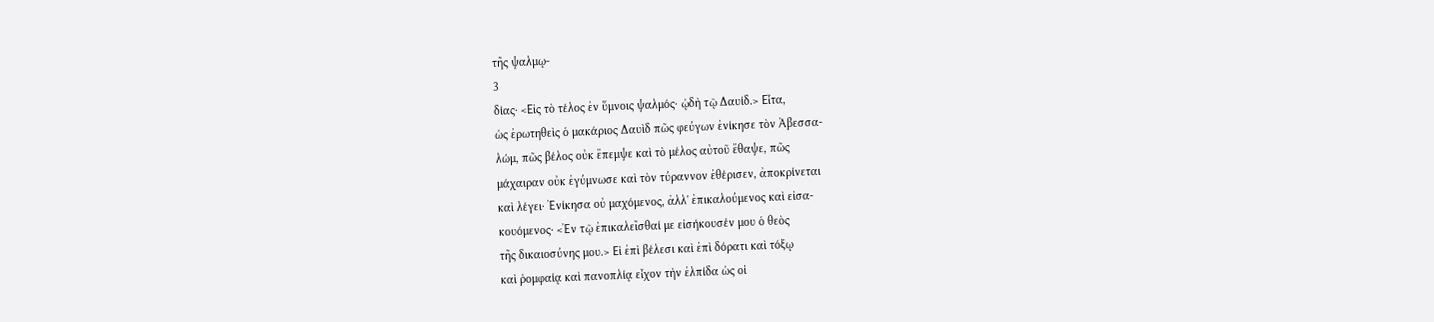τῆς ψαλμῳ-
3
δίας· <Εἰς τὸ τέλος ἐν ὕμνοις ψαλμός· ᾠδὴ τῷ Δαυίδ.> Εἶτα,
ὡς ἐρωτηθεὶς ὁ μακάριος Δαυὶδ πῶς φεύγων ἐνίκησε τὸν Ἀβεσσα-
λώμ, πῶς βέλος οὐκ ἔπεμψε καὶ τὸ μέλος αὐτοῦ ἔθαψε, πῶς
μάχαιραν οὐκ ἐγύμνωσε καὶ τὸν τύραννον ἐθέρισεν, ἀποκρίνεται
καὶ λέγει· Ἐνίκησα οὐ μαχόμενος, ἀλλ' ἐπικαλούμενος καὶ εἰσα-
κουόμενος· <Ἐν τῷ ἐπικαλεῖσθαί με εἰσήκουσέν μου ὁ θεὸς
τῆς δικαιοσύνης μου.> Εἰ ἐπὶ βέλεσι καὶ ἐπὶ δόρατι καὶ τόξῳ
καὶ ῥομφαίᾳ καὶ πανοπλίᾳ εἶχον τὴν ἐλπίδα ὡς οἱ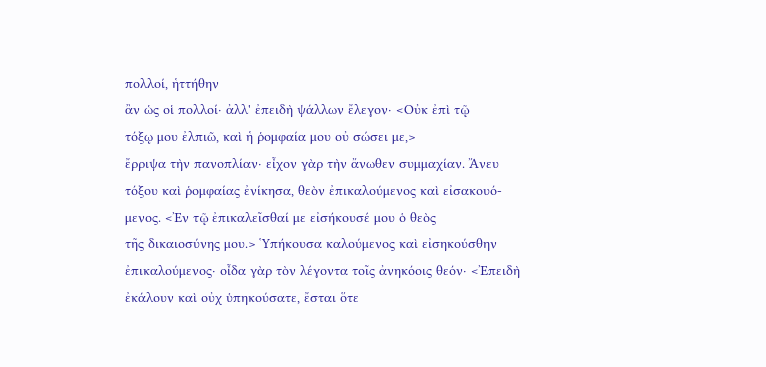πολλοί, ἡττήθην
ἂν ὡς οἱ πολλοί· ἀλλ' ἐπειδὴ ψάλλων ἔλεγον· <Οὐκ ἐπὶ τῷ
τόξῳ μου ἐλπιῶ, καὶ ἡ ῥομφαία μου οὐ σώσει με,>
ἔρριψα τὴν πανοπλίαν· εἶχον γὰρ τὴν ἄνωθεν συμμαχίαν. Ἄνευ
τόξου καὶ ῥομφαίας ἐνίκησα, θεὸν ἐπικαλούμενος καὶ εἰσακουό-
μενος. <Ἐν τῷ ἐπικαλεῖσθαί με εἰσήκουσέ μου ὁ θεὸς
τῆς δικαιοσύνης μου.> Ὑπήκουσα καλούμενος καὶ εἰσηκούσθην
ἐπικαλούμενος· οἶδα γὰρ τὸν λέγοντα τοῖς ἀνηκόοις θεόν· <Ἐπειδὴ
ἐκάλουν καὶ οὐχ ὑπηκούσατε, ἔσται ὅτε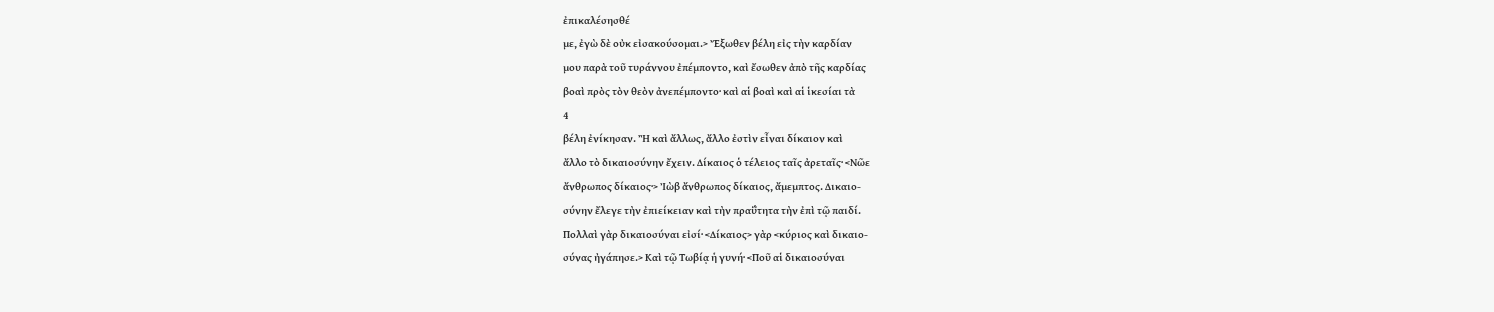ἐπικαλέσησθέ
με, ἐγὼ δὲ οὐκ εἰσακούσομαι.> Ἔξωθεν βέλη εἰς τὴν καρδίαν
μου παρὰ τοῦ τυράννου ἐπέμποντο, καὶ ἔσωθεν ἀπὸ τῆς καρδίας
βοαὶ πρὸς τὸν θεὸν ἀνεπέμποντο· καὶ αἱ βοαὶ καὶ αἱ ἱκεσίαι τὰ
4
βέλη ἐνίκησαν. Ἢ καὶ ἄλλως, ἄλλο ἐστὶν εἶναι δίκαιον καὶ
ἄλλο τὸ δικαιοσύνην ἔχειν. Δίκαιος ὁ τέλειος ταῖς ἀρεταῖς· <Νῶε
ἄνθρωπος δίκαιος·> Ἰὼβ ἄνθρωπος δίκαιος, ἄμεμπτος. Δικαιο-
σύνην ἔλεγε τὴν ἐπιείκειαν καὶ τὴν πραΰτητα τὴν ἐπὶ τῷ παιδί.
Πολλαὶ γὰρ δικαιοσύναι εἰσί· <Δίκαιος> γὰρ <κύριος καὶ δικαιο-
σύνας ἠγάπησε.> Καὶ τῷ Τωβίᾳ ἡ γυνή· <Ποῦ αἱ δικαιοσύναι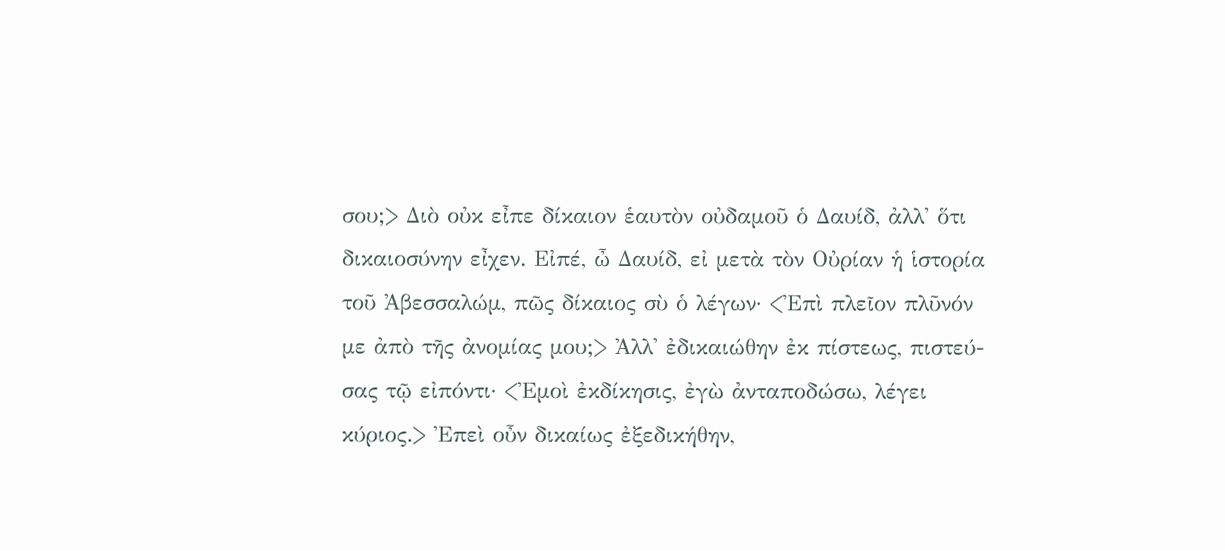σου;> Διὸ οὐκ εἶπε δίκαιον ἑαυτὸν οὐδαμοῦ ὁ Δαυίδ, ἀλλ' ὅτι
δικαιοσύνην εἶχεν. Εἰπέ, ὦ Δαυίδ, εἰ μετὰ τὸν Οὐρίαν ἡ ἱστορία
τοῦ Ἀβεσσαλώμ, πῶς δίκαιος σὺ ὁ λέγων· <Ἐπὶ πλεῖον πλῦνόν
με ἀπὸ τῆς ἀνομίας μου;> Ἀλλ' ἐδικαιώθην ἐκ πίστεως, πιστεύ-
σας τῷ εἰπόντι· <Ἐμοὶ ἐκδίκησις, ἐγὼ ἀνταποδώσω, λέγει
κύριος.> Ἐπεὶ οὖν δικαίως ἐξεδικήθην,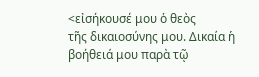<εἰσήκουσέ μου ὁ θεὸς
τῆς δικαιοσύνης μου. Δικαία ἡ βοήθειά μου παρὰ τῷ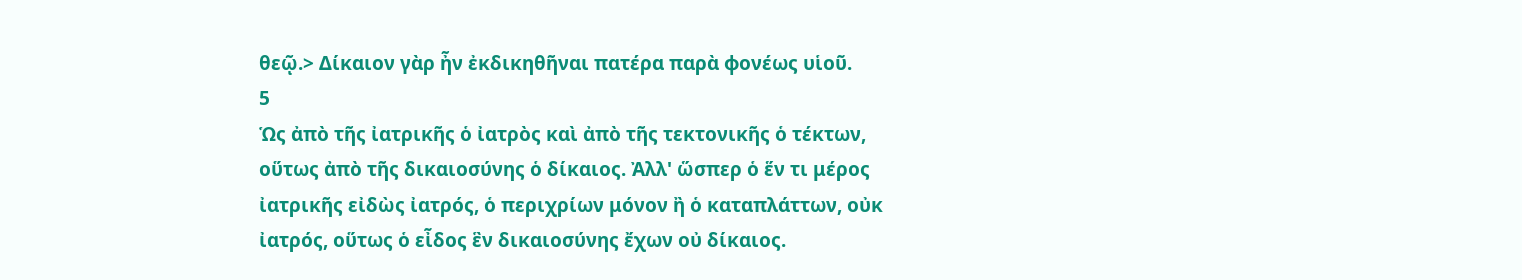θεῷ.> Δίκαιον γὰρ ἦν ἐκδικηθῆναι πατέρα παρὰ φονέως υἱοῦ.
5
Ὡς ἀπὸ τῆς ἰατρικῆς ὁ ἰατρὸς καὶ ἀπὸ τῆς τεκτονικῆς ὁ τέκτων,
οὕτως ἀπὸ τῆς δικαιοσύνης ὁ δίκαιος. Ἀλλ' ὥσπερ ὁ ἕν τι μέρος
ἰατρικῆς εἰδὼς ἰατρός, ὁ περιχρίων μόνον ἢ ὁ καταπλάττων, οὐκ
ἰατρός, οὕτως ὁ εἶδος ἓν δικαιοσύνης ἔχων οὐ δίκαιος.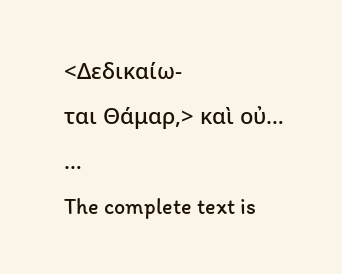<Δεδικαίω-
ται Θάμαρ,> καὶ οὐ…
…
The complete text is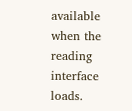available when the reading interface loads.